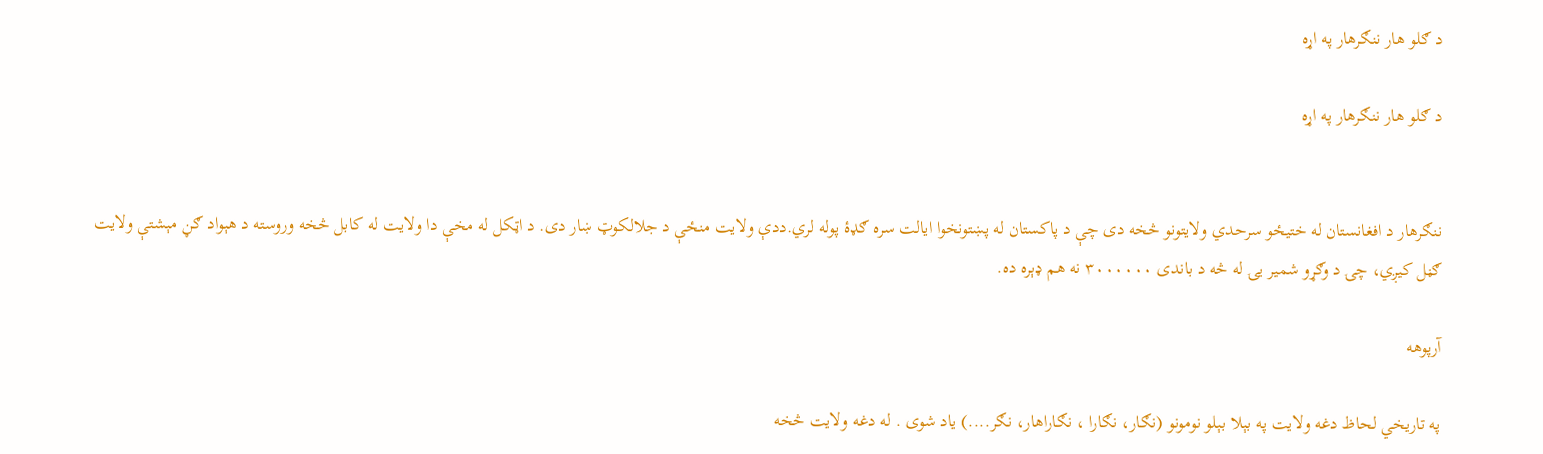د ګلو هار ننګرهار په اړه

د ګلو هار ننګرهار په اړه


ننګرهار د افغانستان له ختيځو سرحدي ولايتونو څخه دى چې د پاكستان له پښتونخوا ايالت سره ګډۀ پوله لري.ددې ولايت منځې د جلالكوټ ښار دى. د اټکل له مخې دا ولايت له كابل څخه وروسته د هېواد ګڼ مېشتې ولايت ګڼل كيږي، چۍ د وګړو شمير يۍ له څه د باندی ۳۰۰۰۰۰۰ نه هم ډېره ده.

آرپوهه

په تاريخي لحاظ دغه ولايت په بېلا بېلو نومونو (نګار، نګارا ، نګاراهار، نګر....) ياد شوی . له دغه ولايت څخه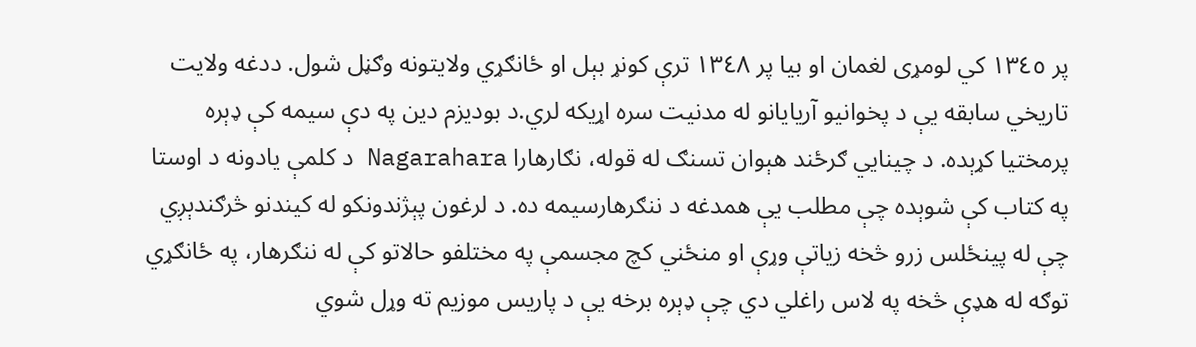پر ١٣٤٥ کي لومړی لغمان او بيا پر ١٣٤٨ ترې کونړ بېل او ځانګړي ولايتونه وګڼل شول. ددغه ولايت تاريخي سابقه يې د پخوانيو آريايانو له مدنيت سره اړيكه لري.د بوديزم دين په دې سيمه كې ډېره پرمختيا كړېده. د چينايي ګرځند هېوان تسنګ له قوله، نګارهارا Nagarahara د كلمې يادونه د اوستا په كتاب كې شوېده چې مطلب يې همدغه د ننګرهارسيمه ده. د لرغون پېژندونكو له كيندنو څرګندېږي چې له پينځلس زرو څخه زياتې وړې او منځني كچ مجسمې په مختلفو حالاتو كې له ننګرهار، په ځانګړي توګه له هډې څخه په لاس راغلي دي چې ډېره برخه يې د پاريس موزيم ته وړل شوي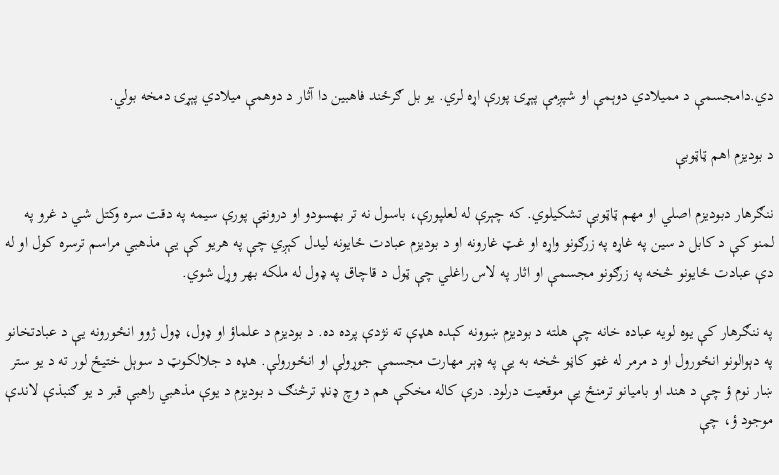دي.دامجسمې د مميلادي دوېمې او شپږمې پېړۍ پورې اړه لري. يو بل ګرځند فاهبين دا آثار د دوهمې ميلادي پېړۍ دمخه بولي.

د بوديزم اهم ټاټوبې

ننګرهار دبوديزم اصلي او مهم ټاټوبې تشكيلوي. كه چېرې له لعلپورې، باسول نه تر بهسودو او درونټې پورې سيمه په دقت سره وكتل شي د غرو په لمنو كې د كابل د سين په غاړه په زرګونو واړه او غټ غارونه او د بوديزم عبادت ځايونه ليدل كېږي چې په هريو كې يې مذهبي مراسم ترسره كول او له دې عبادت ځايونو څخه په زرګونو مجسمې او اثار په لاس راغلي چې ټول د قاچاق په ډول له ملكه بهر وړل شوي.

په ننګرهار كې يوه لويه عباده خانه چې هلته د بوديزم ښوونه كېده هډې ته نژدې پرده ده. د بوديزم د علماؤ او ډول، ډول ژوو انځورونه يې د عبادتخانو په دېوالونو انځورول او د مرمر له غټو كاڼو څخه به يې په ډېر مهارت مجسمې جوړولې او انځورولې. هډه د جلالکوټ د سوېل ختيځ لور ته د يو ستر ښار نوم ؤ چې د هند او باميانو ترمنځ يې موقعيت درلود. درې كاله مخكې هم د وچ ډنډ ترڅنګ د بوديزم د يوې مذهبي راهبې قبر د يو ګنبذې لاندې موجود ؤ، چې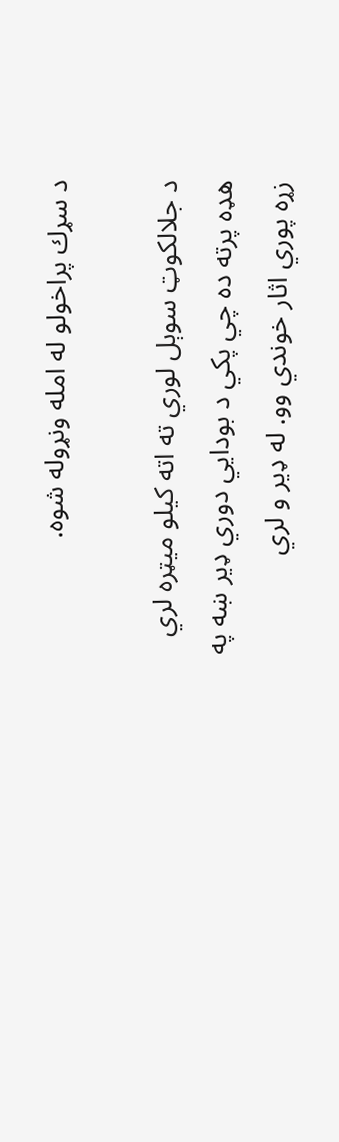د سړك پراخولو له امله ونړوله شوه.

د جلالکوټ سوېل لوري ته اته کيلو ميټره لري هډه پرته ده چي پکي د بودايي دوري ډير ښه په زړه پوري اثار خوندي وو. له ډير و لري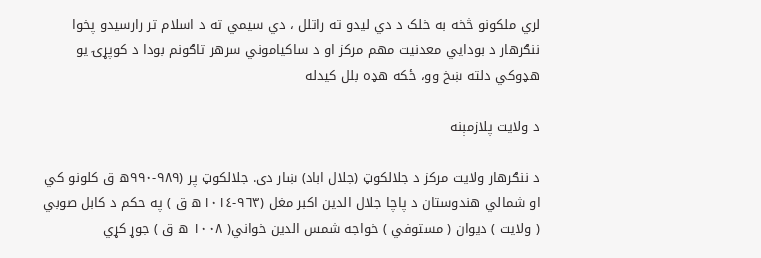لري ملکونو څخه به خلک د دي ليدو ته راتلل ، دي سيمي ته د اسلام تر رارسيدو پخوا ننګرهار د بودايي معدنيت مهم مرکز او د ساکياموني سرهر تاګونم بودا د کوپړۍ يو هډوکي دلته ښخ وو، ځکه هډه بلل کيدله

د ولايت پلازمېنه

د ننګرهار ولايت مركز د جلالکوټ (جلال اباد) ښار دى. جلالکوټ پر (٩٨٩-٩٩٠ه ق کلونو کي او شمالي هندوستان د پاچا جلال الدين اکبر مغل (٩٦٣-١٠١٤ه ق ) په حکم د کابل صوبي ( ولايت ) ديوان ( مستوفي ) خواجه شمس الدين خواني( ١٠٠٨ ه ق ) جوړ کړي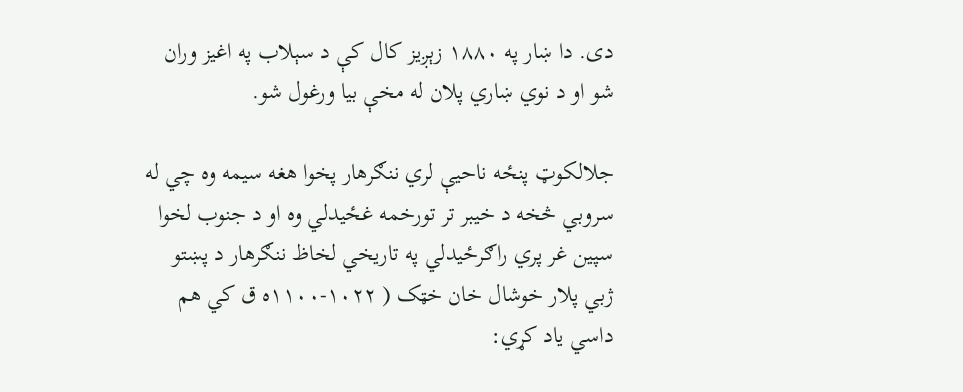دی. دا ښار په ۱۸۸۰ زېږيز كال کې د سېلاب په اغيز وران شو او د نوي ښاري پلان له مخې بيا ورغول شو.

جلالکوټ پنځه ناحيې لري ننګرهار پخوا هغه سيمه وه چي له سروبي څخه د خيبر تر تورخمه غځيدلي وه او د جنوب لخوا سپين غر پري راګرځيدلي په تاريخي لخاظ ننګرهار د پښتو ژبي پلار خوشال خان خټک ( ١٠٢٢-١١٠٠ه ق کي هم داسي ياد کړي: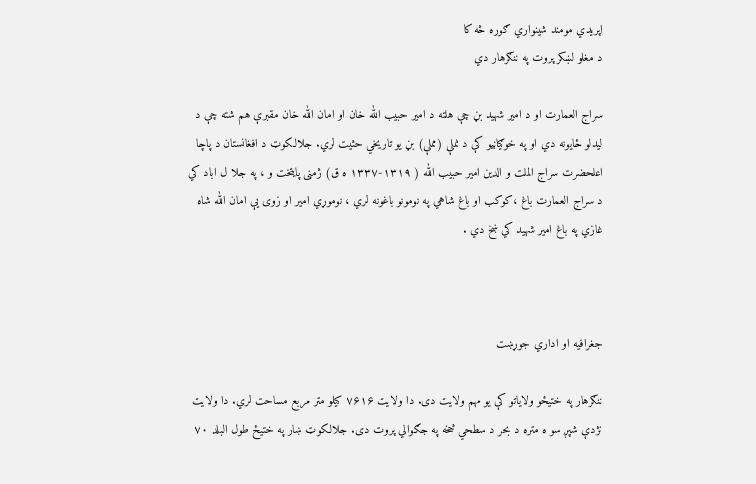اپريدي مومند شينواري ګوره څه کا
د مغلو لښکر پروت په ننګرهار دي

سراج العمارت او د امير شهيد بڼ چې هلته د امير حبيب الله خان او امان الله خان مقبرې هم شته چې د ليدلو ځايونه دي او په خوګياڼيو كې د نملې (مملې) بڼ يو تاريخي حثيت لري. جلالکوټ د افغانستان د پاچا اعلحضرت سراج الملت و الدين امير حبيب الله ( ١٣١٩-١٣٣٧ ه ق) ژمنی پايتخت و ، په جلا ل اباد کي د سراج العمارت باغ ،کوکب او باغ شاهي په نومونو باغونه لري ، نوموړي امير او زوی يې امان الله شاه غازي په باغ امير شهيد کي ښخ دي .



جغرافيه او اداري جوړښت

ننګرهار په ختيځو ولاياتو كې يو مهم ولايت دى. دا ولايت ۷۶۱۶ كيلو متر مربع مساحت لري. دا ولايت نژدې شپږ سو ه متره د بحر د سطحي څخه په جګوالي پروت دی. جلالكوټ ښار په ختيځ طول البلد ٧٠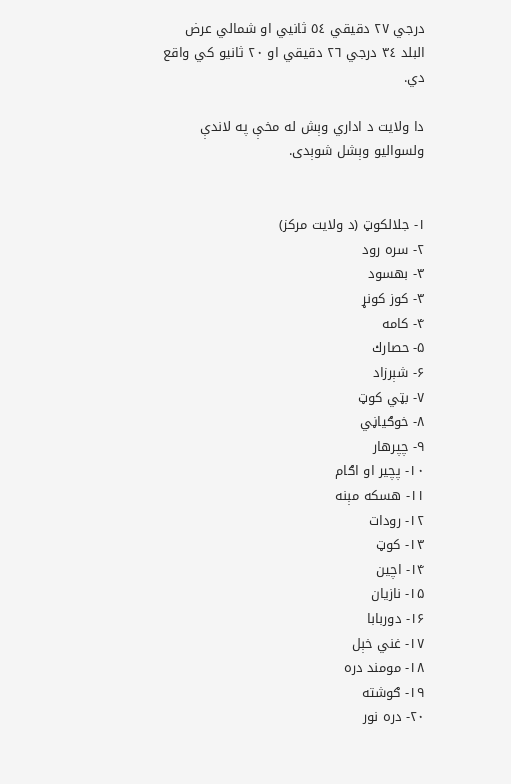درجي ٢٧ دقيقي ٥٤ ثانيي او شمالي عرض البلد ٣٤ درجي ٢٦ دقيقي او ٢٠ ثانيو کي واقع دي.

دا ولايت د اداري وېش له مخې په لاندې ولسواليو وېشل شوېدى.


۱- جلالکوټ (د ولايت مركز)
۲- سره رود
۳- بهسود
۳- کوز کونړ
۴- كامه
۵- حصارك
۶- شېرزاد
۷- بټي کوټ
۸- خوګياڼي
۹- چپرهار
۱۰- پچير او اګام
۱۱- هسكه مېنه
۱۲- رودات
۱۳- کوټ
۱۴- اچين
۱۵- نازيان
۱۶- دوربابا
۱۷- غني خېل
۱۸- مومند دره
۱۹- ګوشته
۲۰- دره نور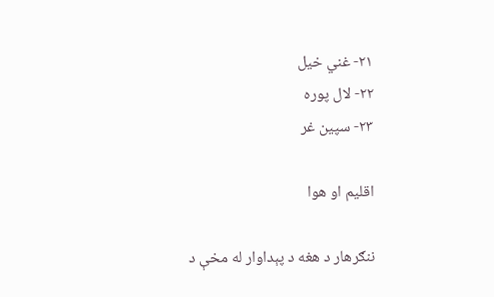۲۱- غني خيل
۲۲- لال پوره
۲۳- سپين غر

اقليم او هوا

ننګرهار د هغه د پېداوار له مخې د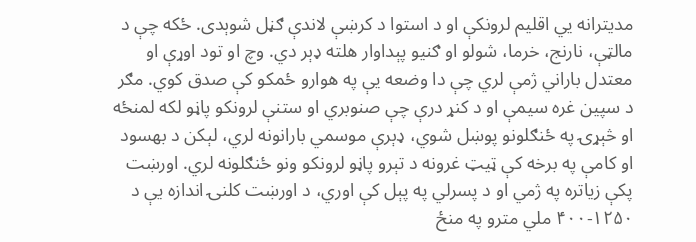مديترانه يي اقليم لرونكې او د استوا د كرښې لاندې ګڼل شوېدى. ځكه چې د مالټې، نارنج، خرما، شولو او ګنيو پېداوار هلته ډېر دي. وچ او تود اوړې او معتدل باراني ژمې لري چې دا وضعه يې په هوارو ځمكو كې صدق كوي. مګر د سپين غره سيمې او د كنړ درې چې صنوبري او ستنې لرونكو پاڼو لكه لمنځه او څېړۍ په ځنګلونو پوښل شوي، ډېرې موسمي بارانونه لري، لېكن د بهسود او كامې په برخه كې ټيټ غرونه د تېرو پاڼو لرونكو ونو ځنګلونه لري. اورښت پكې زياتره په ژمي او د پسرلي په پېل كې اوري، د اورښت كلنۍ اندازه يې د ۱۲۵۰-۴۰۰ ملي مترو په منځ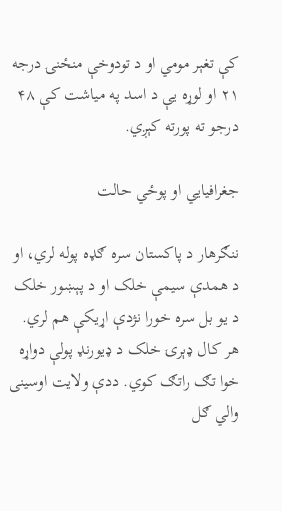كې تغېر مومي او د تودوخې منځنۍ درجه ۲۱ او لوړه يې د اسد په مياشت كې ۴۸ درجو ته پورته كېږي.

جغرافيايي او پوځي حالت

ننګرهار د پاکستان سره ګډه پوله لري، او د همدې سيمې خلک او د پېښور خلک د يو بل سره خورا نژدې اړيکې هم لري. هر کال ډېرۍ خلک د ډيورنډ پولې دواړه خوا تګ راتګ کوي. ددې ولايت اوسينی والي ګل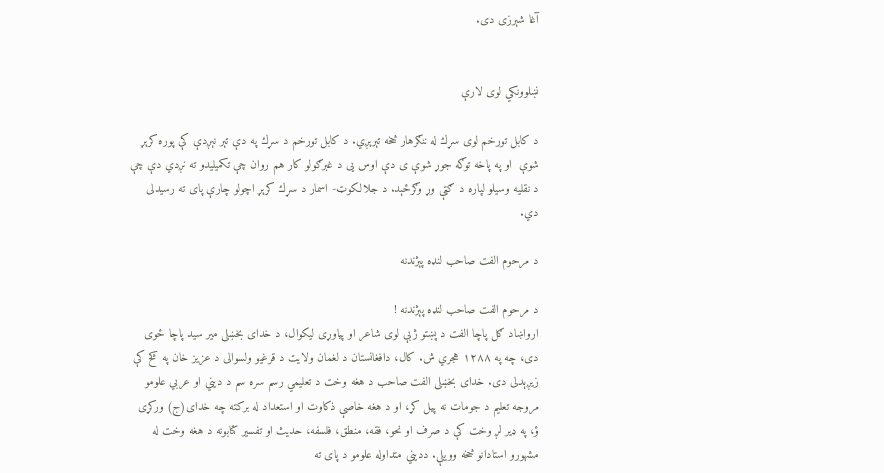آغا شېرزی دی.


نښلوونكي لوى لارې

د كابل تورخم لوى سړك له ننګرهار څخه تېرېږي. د كابل تورخم د سړك په دې تېر نېږدې كې پوره كرېړ شوې  او په پاخه توګه جوړ شوې ی دې اوس یی د غبرګولو کار هم روان چې تکميليدو ته نږدي دې چې د نقليه وسيلو لپاره د ګټې وړ وګرځېد. د جلالکوټ- اسمار د سړك كرېړ اچولو چارې پای ته رسیدلی دي.

د مرحوم الفت صاحب لنډه پېژندنه

د مرحوم الفت صاحب لنډه پېژندنه !
ارواښاد ګل پاچا الفت د پښتو ژبې لوى شاعر او پياوړى ليكوال، د خداى بخښلى مير سيد پاچا ځوى دى، چه په ۱۲۸۸ هجري ش. كال، دافغانستان د لغمان ولايت د قرغيو ولسوالى د عزيز خان په كڅ كې زيږېدلى دى. خداى بخښلى الفت صاحب د هغه وخت د تعليمي رسم سره سم د ديني او عربي علومو مروجه تعليم د جومات نه پيل كړ، او د هغه خاصې ذكاوت او استعداد له بركته چه خداى(ج) وركړى ؤ، په ډير لږ وخت كې د صرف او نحو، فقه، منطق، فلسفه، حديث او تفسير كتابونه د هغه وخت له مشهورو استادانو څخه وويلې. دديني متداوله علومو د پاى ته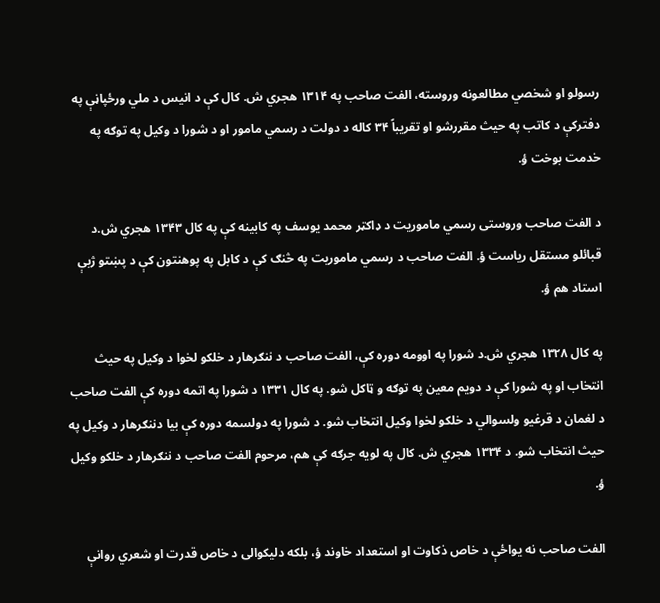رسولو او شخصي مطالعونه وروسته، الفت صاحب په ۱۳۱۴ هجري ش. كال كې د انيس د ملي ورځپاڼې په دفتركې د كاتب په حيث مقررشو او تقريباً ۳۴ كاله د دولت د رسمي مامور او د شورا د وكيل په توګه په خدمت بوخت ؤ.

د الفت صاحب وروستى رسمي ماموريت د ډاكټر محمد يوسف په كابينه كې په كال ۱۳۴۳ هجري ش.د قبائلو مستقل رياست ؤ. الفت صاحب د رسمي ماموريت په څنګ كې د كابل په پوهنتون كې د پښتو ژبې استاد هم ؤ.

په كال ۱۳۲۸ هجري ش.د شورا په اوومه دوره كې، الفت صاحب د ننګرهار د خلكو لخوا د وكيل په حيث انتخاب او په شورا كې د دويم معين په توګه و ټاكل شو. په كال ۱۳۳۱ د شورا په اتمه دوره كې الفت صاحب د لغمان د قرغيو ولسوالي د خلكو لخوا وكيل انتخاب شو. د شورا په دولسمه دوره كې بيا دننګرهار د وكيل په حيث انتخاب شو. د ۱۳۳۴ هجري ش. كال په لويه جرګه كې هم، مرحوم الفت صاحب د ننګرهار د خلكو وكيل ؤ.

الفت صاحب نه يواځې د خاص ذكاوت او استعداد خاوند ؤ، بلكه دليكوالى د خاص قدرت او شعري روانې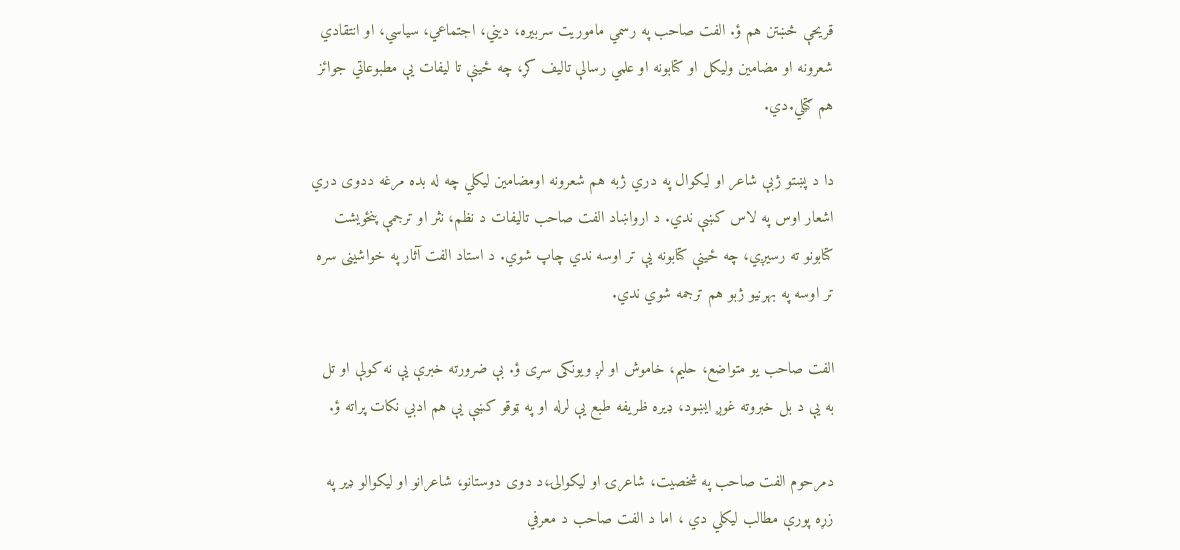قريحې څښتن هم ؤ. الفت صاحب په رسمي ماموريت سربيره، ديني، اجتماعي، سياسي، او انتقادي شعرونه او مضامين وليكل او كتابونه او علمي رسالې تاليف كړ، چه ځينې تا ليفات يې مطبوعاتي جوائز هم ګټلي.دي.

دا د پښتو ژبې شاعر او ليكوال په دري ژبه هم شعرونه اومضامين ليكلي چه له بده مرغه ددوى دري اشعار اوس په لاس كښې ندي. د ارواښاد الفت صاحب تاليفات د نظم، نثر او ترجمې پنځويشت كتابونو ته رسيږي، چه ځينې كتابونه يې تر اوسه ندي چاپ شوي. د استاد الفت آثار په خواشينى سره تر اوسه په بهرنيو ژبو هم ترجمه شوي ندي.

الفت صاحب يو متواضع، حليم، خاموش او لږ ويونكى سړى ؤ. بې ضرورته خبرې يې نه كولې او تل به يې د بل خبروته غوږ ايښود، ډيره ظريفه طبع يې لرله او په ټوقو كښې يې هم ادبي نكات پراته ؤ.

دمرحوم الفت صاحب په شخصيت، شاعرۍ او ليكوالۍ،د دوى دوستانو، شاعرانو او ليكوالو ډير په زړه پورې مطالب ليكلي دي ، اما د الفت صاحب د معرفي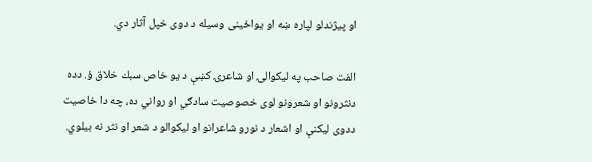او پيژندلو لپاره ښه او يواځينى وسيله د دوى خپل آثار دي.

الفت صاحب په ليكوالۍ او شاعرۍ كښې د يو خاص سبك خلاق ؤ. دده دنثرونو او شعرونو لوى خصوصيت سادګي او رواني ده، چه دا خاصيت ددوى ليكنې او اشعار د نورو شاعرانو او ليكوالو د شعر او نثر نه بيلوي.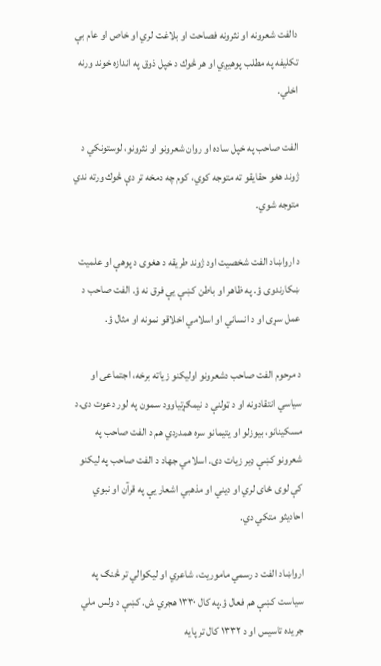دالفت شعرونه او نثرونه فصاحت او بلاغت لري او خاص او عام بې تكليفه په مطلب پوهيږي او هر څوك د خپل ذوق په اندازه خوند ورنه اخلي.

الفت صاحب په خپل ساده او روان شعرونو او نثرونو، لوستونكي د ژوند هغو حقايقو ته متوجه كوي، كوم چه دمخه تر دې څوك ورته ندي متوجه شوي.

د ارواښاد الفت شخصيت اود ژوند طريقه د هغوى د پوهې او علميت ښكارندوى ؤ. په ظاهر او باطن كښې يې فرق نه ؤ. الفت صاحب د عمل سړى او د انساني او اسلامي اخلاقو نمونه او مثال ؤ.

د مرحوم الفت صاحب دشعرونو اوليكنو زياته برخه، اجتماعى او سياسي انتقادونه او د ټولنې د نيمګړتياوود سمون په لور دعوت دى.د مسكينانو، بيوزلو او يتيمانو سره همدردي هم د الفت صاحب په شعرونو كښې ډير زيات دى. اسلامي جهاد د الفت صاحب په ليكنو كې لوى ځاى لري او ديني او مذهبي اشعار يې په قرآن او نبوي احاديثو متكي دي.

ارواښاد الفت د رسمي ماموريت، شاعري او ليكوالي تر څنګ په سياست كښې هم فعال ؤ.په كال ۱۳۳۰ هجري ش. كښې د ولس ملي جريده تاسيس او د ۱۳۳۲ كال تر پايه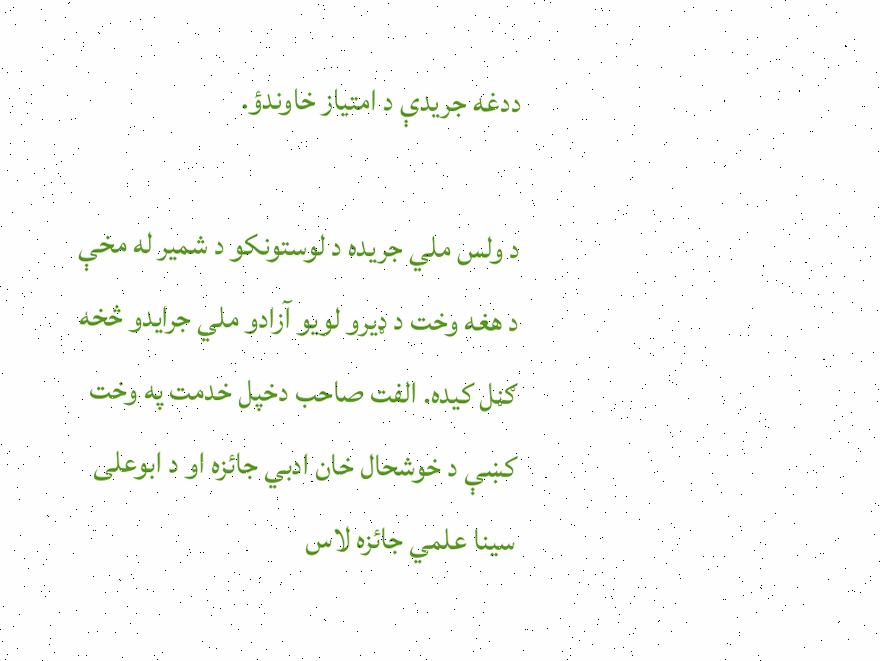ددغه جريدې د امتياز خاوندؤ.

د ولس ملي جريده د لوستونكو د شمير له مخې د هغه وخت د ډيرو لويو آزادو ملي جرايدو څخه ګڼل كيده. الفت صاحب دخپل خدمت په وخت كښې د خوشحال خان ادبي جائزه او د ابوعلى سينا علمي جائزه لاس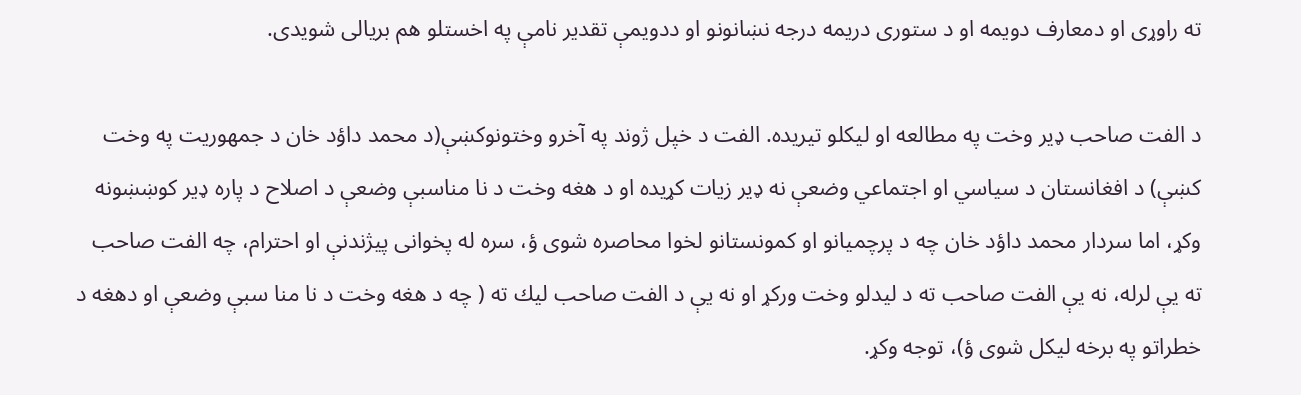ته راوړى او دمعارف دويمه او د ستورى دريمه درجه نښانونو او ددويمې تقدير نامې په اخستلو هم بريالى شويدى.

د الفت صاحب ډير وخت په مطالعه او ليكلو تيريده. الفت د خپل ژوند په آخرو وختونوكښې(د محمد داؤد خان د جمهوريت په وخت كښې) د افغانستان د سياسي او اجتماعي وضعې نه ډير زيات كړيده او د هغه وخت د نا مناسبې وضعې د اصلاح د پاره ډير كوښښونه وكړ، اما سردار محمد داؤد خان چه د پرچميانو او كمونستانو لخوا محاصره شوى ؤ، سره له پخوانى پيژندنې او احترام، چه الفت صاحب ته يې لرله، نه يې الفت صاحب ته د ليدلو وخت وركړ او نه يې د الفت صاحب ليك ته ( چه د هغه وخت د نا منا سبې وضعې او دهغه د خطراتو په برخه ليكل شوى ؤ)، توجه وكړ.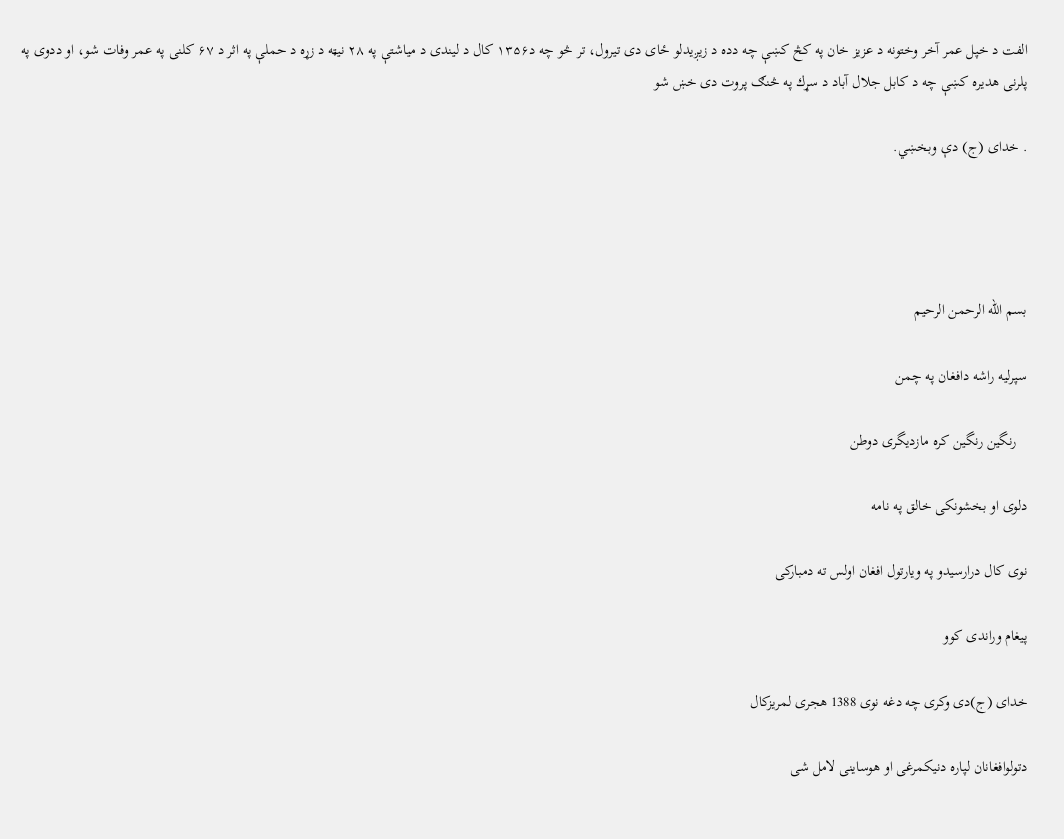الفت د خپل عمر آخر وختونه د عزيز خان په كڅ كښې چه دده د زيږيدلو ځاى دى تيرول، تر څو چه د۱۳۵۶ كال د ليندى د مياشتې په ۲۸ نيټه د زړه د حملې په اثر د ۶۷ كلنى په عمر وفات شو، او ددوى په پلرنى هديره كښې چه د كابل جلال آباد د سړك په څنګ پروت دى خښ شو

. خداى (ج) دې وبخښي.




بسم الله الرحمن الرحیم

سپرلیه راشه دافغان په چمن

   رنگین رنگین کره مازدیگری دوطن

دلوی او بخشونکی خالق په نامه

نوی کال درارسیدو په ویارتول افغان اولس ته دمبارکی

پیغام وراندی کوو

خدای (ج)دی وکری چه دغه نوی 1388 هجری لمریزکال

دتولوافغانان لپاره دنیکمرغی او هوساینی لامل شی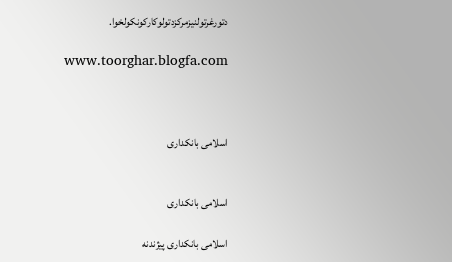دتورغرتولنیزمرکزدتولوکارکونکولخوا.

www.toorghar.blogfa.com



اسلامی بانکداری


اسلامی بانکداری

اسلامی بانکداری پیژندنه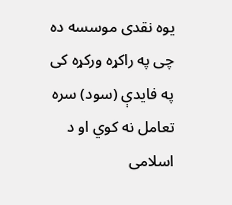یوه نقدی موسسه ده چی په راکړه ورکړه کی په فایدې (سود) سره تعامل نه کوي او د اسلامی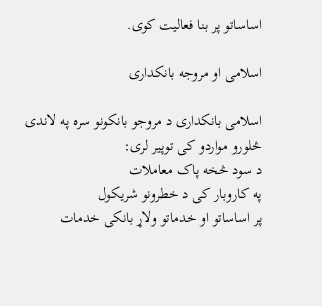اساساتو پر بنا فعالیت کوی.

اسلامی او مروجه بانکداری

اسلامی بانکداری د مروجو بانکونو سره په لاندی څلورو مواردو کی توپیر لری:
د سود څخه پاک معاملات
په کاروبار کی د خطرونو شریکول
پر اساساتو او خدماتو ولاړ بانکی خدمات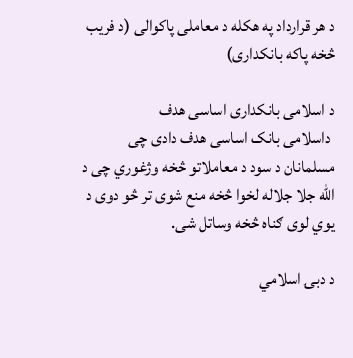د هر قرارداد په هکله د معاملی پاکوالی (د فریب څخه پاکه بانکداری)

د اسلامی بانکداری اساسی هدف
 داسلامی بانک اساسی هدف دادی چی مسلمانان د سود د معاملاتو څخه وژغوري چی د الله جلا جلاله لخوا څخه منع شوی تر څو دوی د یوي لوی ګناه څخه وساتل شی.

د دبۍ اسلامي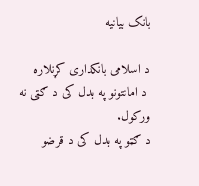بانک بیانیه

د اسلامی بانکداری کړنلاره
 د امانتونو په بدل کی د ګټی نه ورکول.
د ګټو په بدل کی د قرضو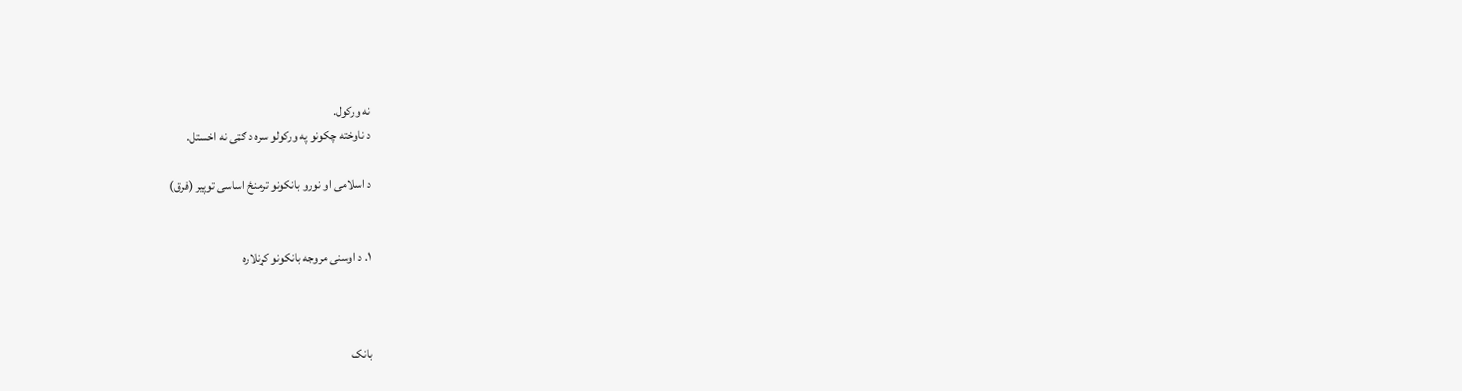نه ورکول.
د ناوخته چکونو په ورکولو سره د ګټی نه اخستل.

د اسلامی او نورو بانکونو ترمنځ اساسی توپیر (فرق)


۱. د اوسنی مروجه بانکونو کړنلاره



بانک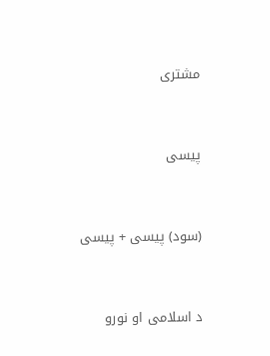مشتری


پیسی


(سود) پیسی + پیسی


د اسلامی او نورو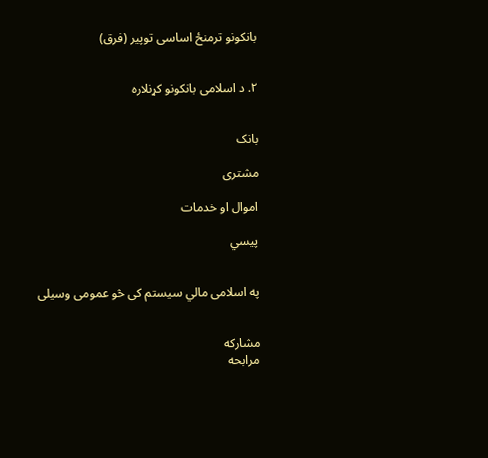بانکونو ترمنځ اساسی توپیر (فرق)


۲. د اسلامی بانکونو کړنلاره


بانک

مشتری

اموال او خدمات

پیسي


په اسلامی مالي سیستم کی څو عمومی وسیلی


مشارکه
مرابحه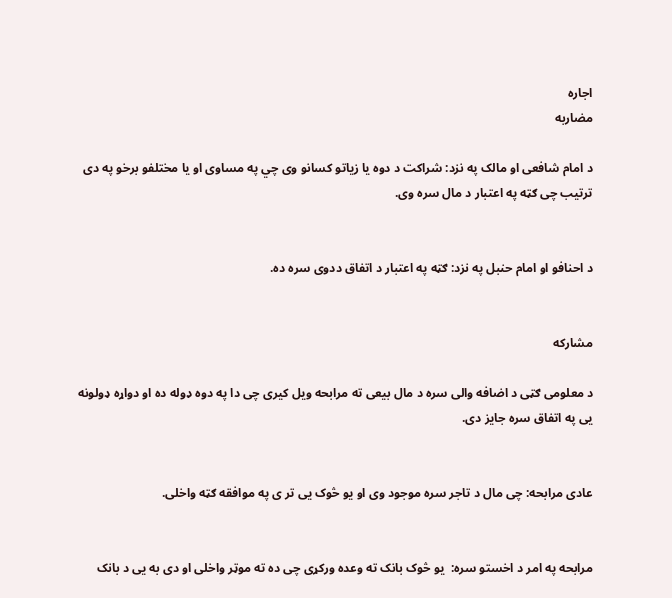اجاره
مضاربه

د امام شافعی او مالک په نزد: شراکت د دوه یا زیاتو کسانو وی چي په مساوی او یا مختلفو برخو په دی ترتیب چی ګټه په اعتبار د مال سره وی.


د احنافو او امام حنبل په نزد: ګټه په اعتبار د اتفاق ددوی سره ده.


مشارکه

د معلومی ګټی د اضافه والی سره د مال بیعی ته مرابحه ویل کیری چی دا په دوه ډوله ده او دواړه ډولونه یی په اتفاق سره جایز دی.


عادی مرابحه: چی مال د تاجر سره موجود وی او یو څوک یی تر ی په موافقه ګټه واخلی.


مرابحه په امر د اخستو سره:  یو څوک بانک ته وعده ورکړی چی ده ته موټر واخلی او دی به یی د بانک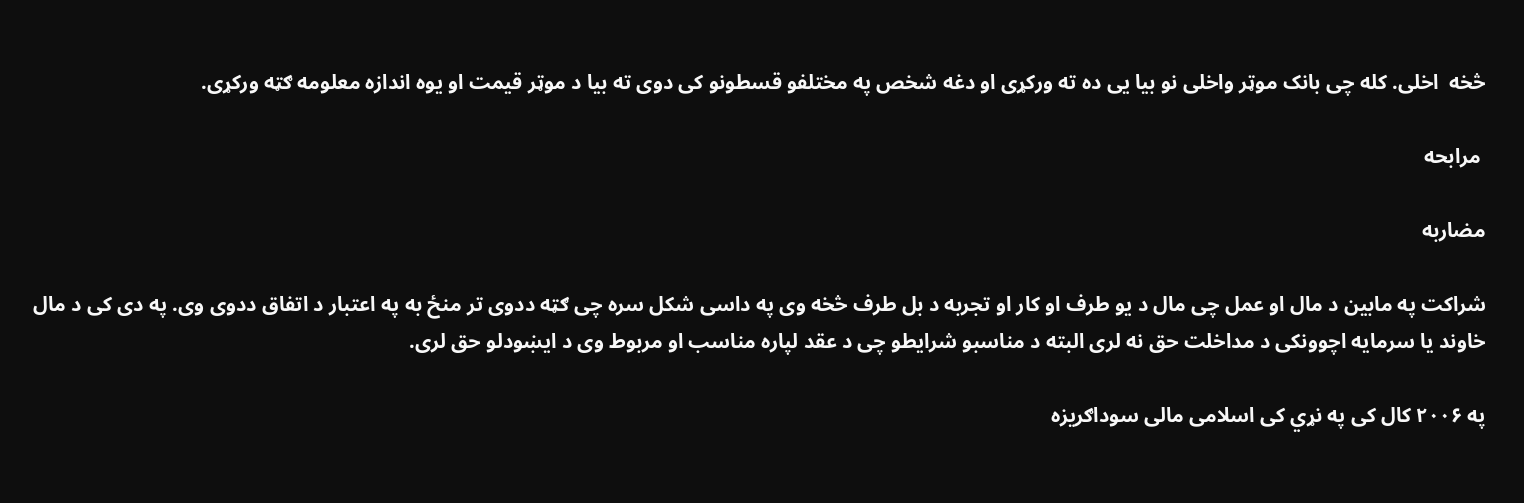څخه  اخلی. کله چی بانک موټر واخلی نو بیا یی ده ته ورکړی او دغه شخص په مختلفو قسطونو کی دوی ته بیا د موټر قیمت او یوه اندازه معلومه ګټه ورکړی.

 مرابحه

مضاربه

شراکت په مابین د مال او عمل چی مال د یو طرف او کار او تجربه د بل طرف څخه وی په داسی شکل سره چی ګټه ددوی تر منځ به په اعتبار د اتفاق ددوی وی. په دی کی د مال خاوند یا سرمایه اچوونکی د مداخلت حق نه لری البته د مناسبو شرایطو چی د عقد لپاره مناسب او مربوط وی د ایښودلو حق لری.

په ۲۰۰۶ کال کی په نړي کی اسلامی مالی سوداګریزه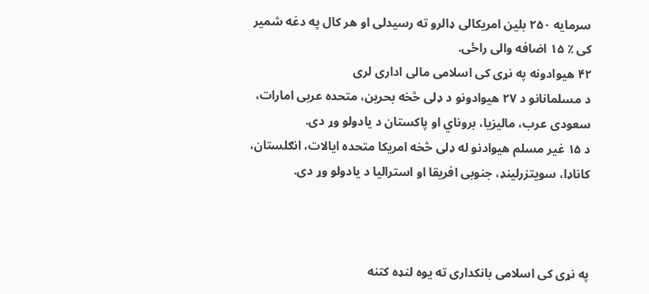سرمایه ۲۵۰ بلین امریکالی ډالرو ته رسیدلی او هر کال په دغه شمیر کی ٪ ۱۵ اضافه والی راځی.
۴۲ هیوادونه په نړی کی اسلامی مالی اداری لری
د مسلمانانو د ۲۷ هیوادونو د ډلی څخه بحرین، متحده عربی امارات، سعودی عرب، مالیزیا، بروناي او پاکستان د یادولو وړ دی.
د ۱۵ غیر مسلم هیوادنو له ډلی څخه امریکا متحده ایالات، انګلستان، کاناډا، سویتزرلینډ، جنوبی افریقا او استرالیا د یادولو وړ دی.



په نړی کی اسلامی بانکداری ته یوه لنډه کتنه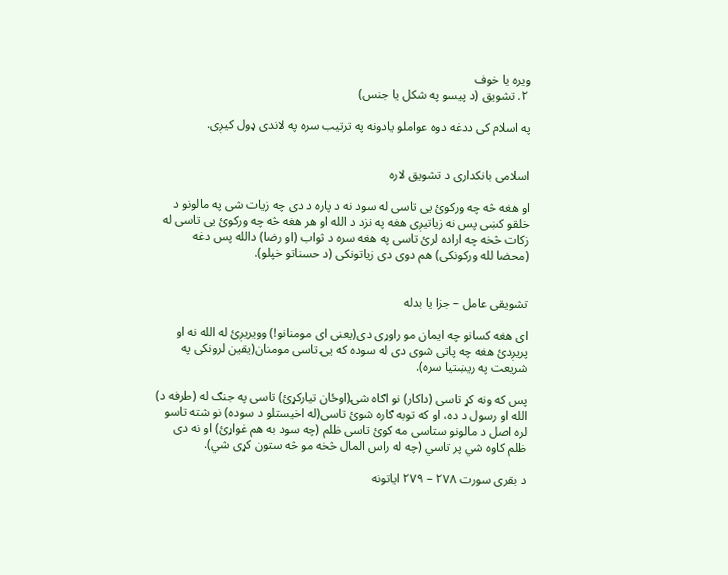ویره یا خوف
 ۲. تشویق (د پیسو په شکل یا جنس)

په اسلام کی ددغه دوه عواملو یادونه په ترتیب سره په لاندی ډول کیږی.


اسلامی بانکداری د تشویق لاره

او هغه څه چه ورکوئ یی تاسی له سود نه د پاره د دی چه زیات شی په مالونو د خلقو کښی پس نه زیاتیږی هغه په نزد د الله او هر هغه څه چه ورکوئ یی تاسی له زکات څخه چه اراده لرئ تاسی په هغه سره د ثواب (او رضا) دالله پس دغه (محضا لله ورکونکی) هم دوی دی زیاتونکی (د حسناتو خپلو).


تشویقی عامل – جزا یا بدله

ای هغه کسانو چه ایمان مو راوړی دی(یعنی ای مومنانو!) وویریږئ له الله نه او پریږدئ هغه چه پاتی شوی دی له سوده که يۍ تاسی مومنان(یقین لرونکی په شریعت په ریښتیا سره).

پس که ونه کړ تاسی (داکار) نو اګاه شۍ(اوځان تیارکړئ) تاسی په جنګ له (طرفه د) الله او رسول د ده، او که توبه ګاره شوئ تاسی(له اخیستلو د سوده) نو شته تاسو لره اصل د مالونو ستاسی مه کوئ تاسی ظلم (چه سود به هم غواړئ) او نه دی ظلم کاوه شي پر تاسي (چه له راس المال څخه مو څه ستون کړی شي).

د بقری سورت ۲۷۸ – ۲۷۹ ایاتونه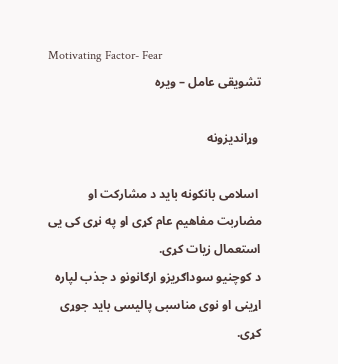Motivating Factor- Fear
تشویقی عامل – ویره

 وړاندیزونه

 اسلامی بانکونه باید د مشارکت او مضاربت مفاهیم عام کړی او په نړی کی یی استعمال زیات کړی.
د کوچنیو سوداګریزو ارګانونو د جذب لپاره اړینی او نوی مناسبی پالیسی باید جوړی کړی.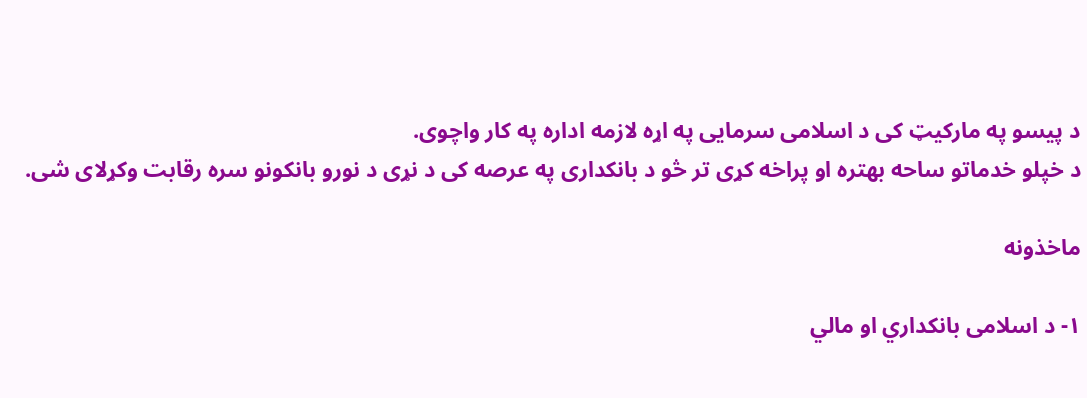د پیسو په مارکیټ کی د اسلامی سرمایی په اړه لازمه اداره په کار واچوی.
د خپلو خدماتو ساحه بهتره او پراخه کړی تر څو د بانکداری په عرصه کی د نړی د نورو بانکونو سره رقابت وکړلای شی.

ماخذونه

۱- د اسلامی بانکداري او مالي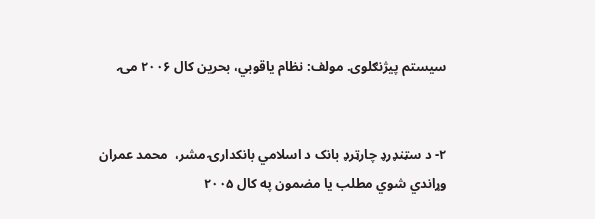سیستم پیژنګلوی. مولف: نظام یاقوبي، بحرین کال ۲۰۰۶ مۍ.


۲- د سټنډرډ چارټرډ بانک د اسلامي بانکدارۍ مشر،  محمد عمران  وړاندي شوي مطلب یا مضمون په کال ۲۰۰۵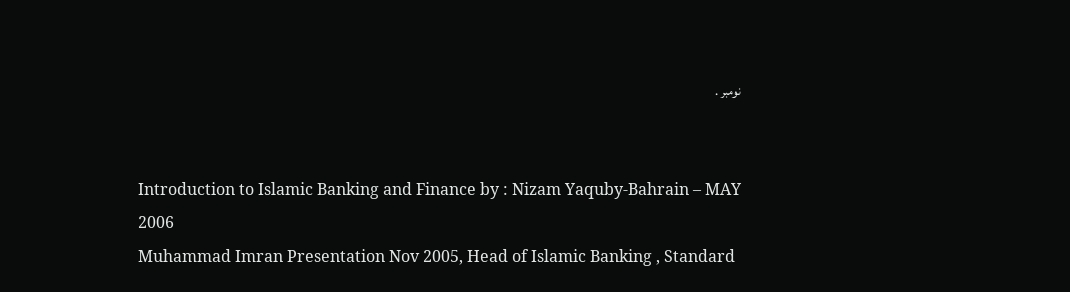نومبر .


Introduction to Islamic Banking and Finance by : Nizam Yaquby-Bahrain – MAY 2006
Muhammad Imran Presentation Nov 2005, Head of Islamic Banking , Standard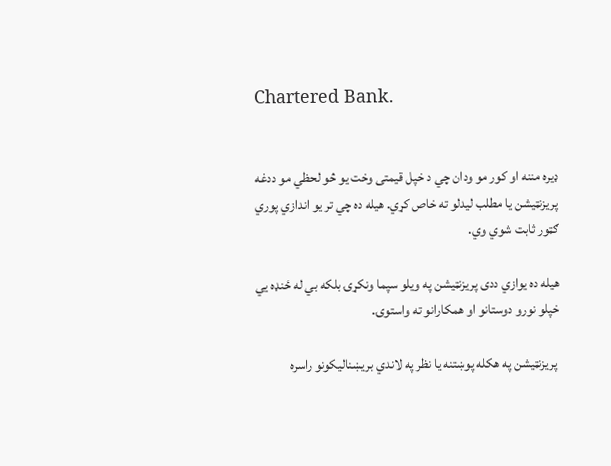Chartered Bank.


ډیره مننه او کور مو ودان چي د خپل قیمتی وخت یو څو لحظي مو ددغه پریزنټیشن یا مطلب لیدلو ته خاص کړي. هیله ده چي تر یو اندازي پوري ګټور ثابت شوي وي.

هیله ده یوازي ددی پریزنټیشن په ویلو سپما ونکړۍ بلکه بي له ځنډه یي خپلو نورو دوستانو او همکارانو ته واستوۍ.

 پریزنټیشن په هکله پوښتنه یا نظر په لاندي بریښنالیکونو راسره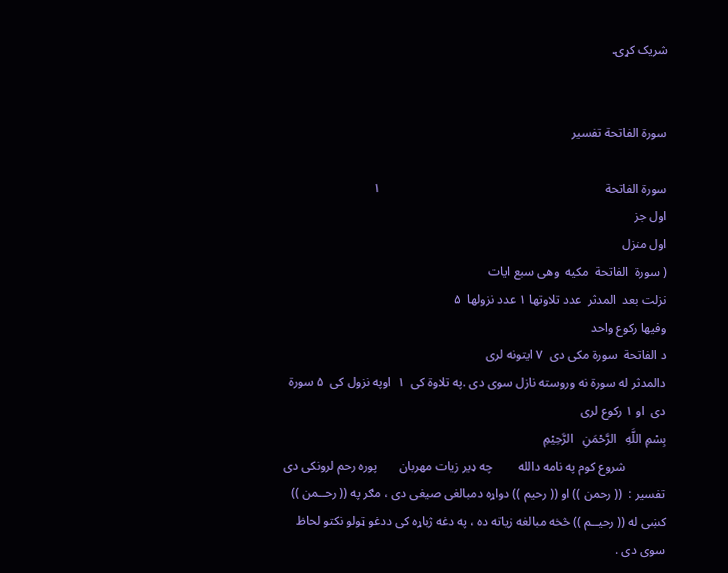شریک کړۍ.


سورة الفاتحة تفسیر

سورة الفاتحة                                                                        ۱
اول جز
اول منزل
( سورة  الفاتحة  مکیه  وهی سبع ایات
نزلت بعد  المدثر  عدد تلاوتها ۱ عدد نزولها  ۵
وفیها رکوع واحد
د الفاتحة  سورة مکی دی  ۷ ایتونه لری
دالمدثر له سورة نه وروسته نازل سوی دی .په تلاوة کی  ۱  اوپه نزول کی  ۵ سورة دی  او ۱ رکوع لری
بِسْمِ اللَّهِ   الرَّحْمَنِ   الرَّحِيْمِ
             شروع کوم په نامه دالله        چه ډیر زیات مهربان       پوره رحم لرونکی دی
تفسیر :  (( رحمن )) او (( رحیم )) دواړه دمبالغی صیغی دی ، مګر په (( رحــمن )) کښی له (( رحیــم )) څخه مبالغه زیاته ده ، په دغه ژباړه کی ددغو ټولو نکتو لحاظ سوی دی .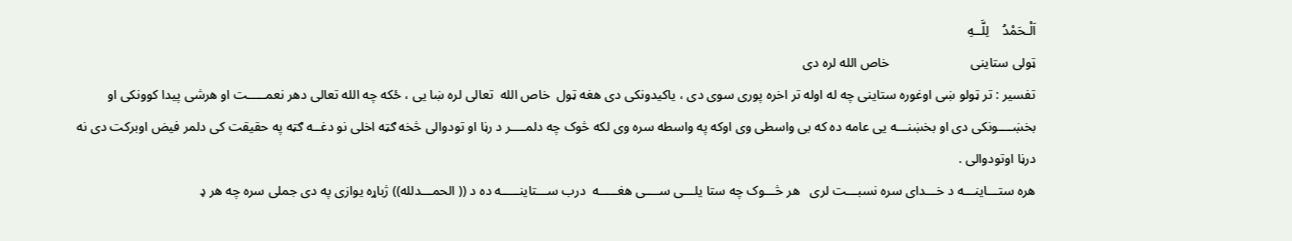اَلْـحَمْدُ    لِلَّــهِ
ټولی ستاینی                        خاص الله لره دی
تفسیر : تر ټولو ښی اوغوره ستاینی چه له اوله تر اخره پوری سوی دی ، یاکیدونکی دی هغه ټول  خاص الله  تعالی لره ښا یی ، ځکه چه الله تعالی دهر نعمـــــت او هرشی پیدا کوونکی او بخښــــونکی دی او بخښنـــه یی عامه ده که بی واسطی وی اوکه په واسطه سره وی لکه څوک چه دلمــــر د رڼا او تودوالی څخه ګټه اخلی نو دغــه ګټه په حقیقت کی دلمر فیض اوبرکت دی نه درڼا اوتودوالی .
هره ستـــاینـــه د خـــدای سره نسبـــت لری   هر څـــوک چه ستا یلـــی ســــی هغـــــه  درب ســـتاینـــــه ده د (( الحمـــدلله)) ژباړه یوازی په دی جملی سره چه هر ډ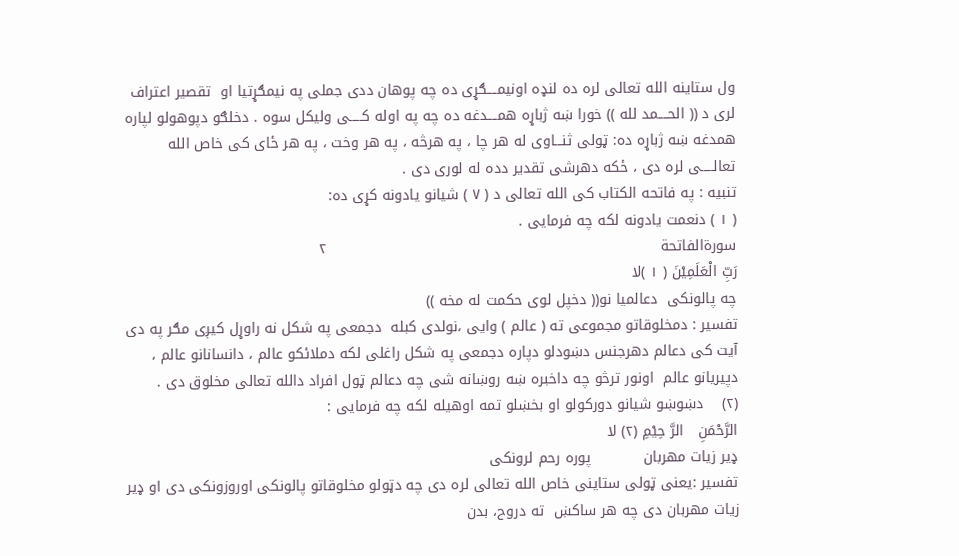ول ستاینه الله تعالی لره ده لنډه اونیمــــګړی ده چه پوهان ددی جملی په نیمګړتیا او  تقصیر اعتراف لری د (( الحــــمد لله )) خورا ښه ژباړه همــــدغه ده چه په اوله کـــــی ولیکل سوه . دخلګو دپوهولو لپاره همدغه ښه ژباړه ده: ټولی ثنـــاوی له هر چا ، په هرڅه ، په هر وخت ، په هر ځای کی خاص الله تعالـــــی لره دی ، ځکه دهرشی تقدیر دده له لوری دی .
تنبیه : په فاتحه الکتاب کی الله تعالی د ( ۷ ) شیانو یادونه کړی ده:
( ۱ ) دنعمت یادونه لکه چه فرمایی .
سورةالفاتحة                                                                      ۲
رَبِّ الْعَلَمِيْنَ ( ۱ )لا
چه پالونکی  دعالمیا نو(( دخپل لوی حکمت له مخه ))
تفسیر : دمخلوقاتو مجموعی ته ( عالم ) وایی ،نولدی کبله  دجمعی په شکل نه راوړل کیږی مګر په دی آیت کی دعالم دهرجنس دښودلو دپاره دجمعی په شکل راغلی لکه دملائکو عالم ، دانسانانو عالم ، دپیریانو عالم  اونور ترڅو چه داخبره ښه روښانه شی چه دعالم ټول افراد دالله تعالی مخلوق دی .
(۲)    دښوښو شیانو دورکولو او بخښلو تمه اوهیله لکه چه فرمایی :
الرَّحْمَنِ   الرَّ حِيْمِ (۲) لا
ډیر زیات مهربان           پوره رحم لرونکی
تفسیر :یعنی ټولی ستاینی خاص الله تعالی لره دی چه دټولو مخلوقاتو پالونکی اوروزونکی دی او ډیر زیات مهربان دی چه هر ساکښ  ته دروح، بدن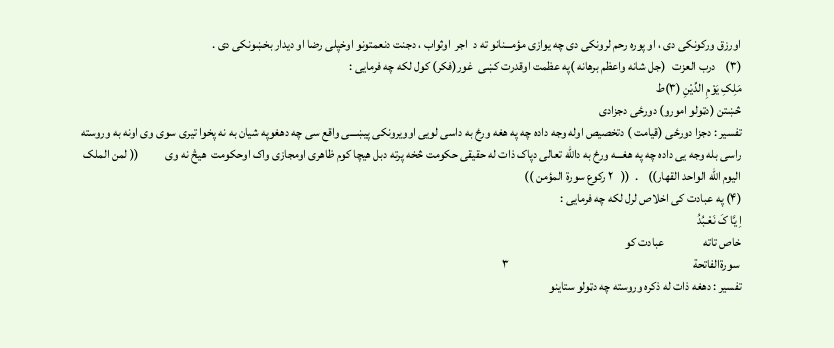اورزق ورکونکی دی ، او پوره رحم لرونکی دی چه یوازی مؤمـــنانو ته د  اجر  اوثواب ، دجنت دنعمتونو اوخپلی رضا او دیدار بخښونکی دی .
(۳)    درب العزت   (جل شانه واعظم برهانه )په عظمت اوقدرت کښی  غور(فکر) کول لکه چه فرمایی :
مَلِکِ يَوْمِ الدِّيْنِ (۳)ط
څښتن (دټولو امورو) دورځی دجزادی
تفسير : دجزا دورځی (قیامت ) دتخصیص اوله وجه داده چه په هغه ورځ به داسی لویی اوویرونکی پیښـــی واقع سی چه دهغوپه شیان به نه پخوا تیری سوی وی اونه به وروسته راسی بله وجه یی داده چه په هغـــه ورځ به دالله تعالی دپاک ذات له حقیقی حکومت څخه پرته دبل هیچا کوم ظاهری اومجازی واک اوحکومت  هیڅ نه وی           (( لمن الملک الیوم الله الواحد القهار))    .  ((   ۲ رکوع سورة المؤمن ))
(۴) په عبادت کی اخلاص لرل لکه چه فرمایی :
اِ يَّا کَ نَعْـبُدُ
خاص تاته                عبادت کو
 سورةالفاتحة                                                                            ۳
تفسیر : دهغه ذات له ذکره وروسته چه دټولو ستاینو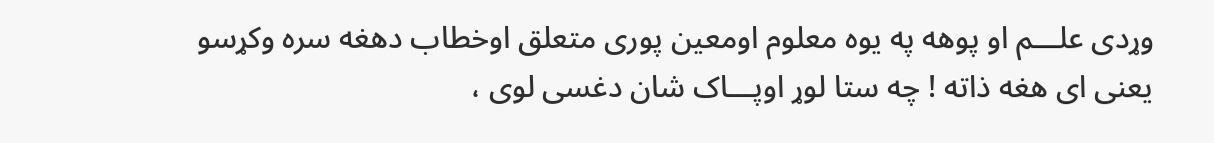وړدی علـــم او پوهه په یوه معلوم اومعین پوری متعلق اوخطاب دهغه سره وکړسو یعنی ای هغه ذاته ! چه ستا لوړ اوپـــاک شان دغسی لوی ،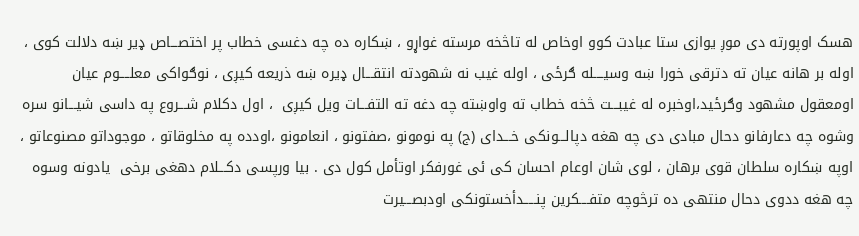هسک اوپورته دی موږ یوازی ستا عبادت کوو اوخاص له تاڅخه مرسته غواړو ، ښکاره ده چه دغسی خطاب پر اختصـــاص ډیر ښه دلالت کوی ، اوله بر هانه عیان ته دترقی خورا ښه وسیــــله ګرځی ، اوله غیب نه شهودته انتقـــال ډیره ښه ‌ذریعه کیږی ، نوګواکی معلــــوم عیان اومعقول مشهود وګرځید،اوخبره له غیبـــت څخه خطاب ته واوښته چه دغه ته التفـــات ویل کیږی  ، اول دکلام شـــروع په داسی شیـــانو سره وشوه چه دعارفانو دحال مبادی دی چه هغه دپالـــونکی خـــدای (ج) په نومونو ،صفتونو ، انعامونو ،اودده په مخلوقاتو ، موجوداتو مصنوعاتو ، اوپه ښکاره سلطان قوی برهان ، لوی شان اوعام احسان کی ئی غورفکر اوتأمل کول دی . بیا ورپسی دکـــلام دهغی برخی  یادونه وسوه چه هغه ددوی دحال منتهی ده ترڅوچه متفــــکرین پنـــــدأخستونکی اودبصـــیرت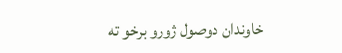خاوندان دوصول ژورو برخو ته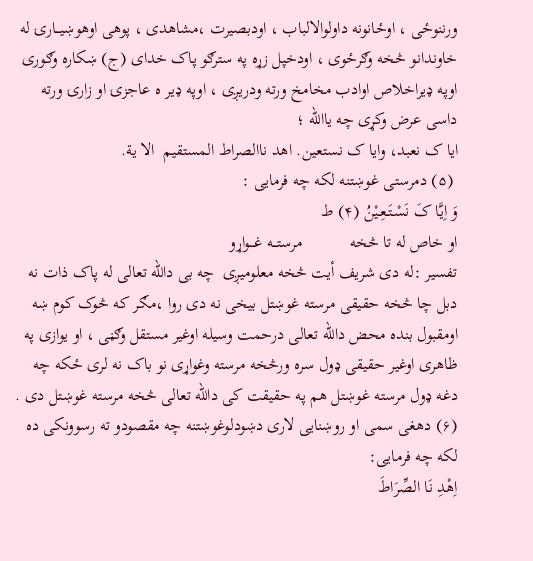ورننوځی ، اوځانونه داولوالالباب ، اودبصیرت ،مشاهدی ، پوهی اوهوښیـــارۍ له خاوندانو څخه وګرځوی ، اودخپل زړه په سترګو پاک خدای (ج) ښکاره وګوری اوپه ډیراخلاص اوادب مخامخ ورته ودریږی ، اوپه ډیر ه عاجزۍ او زارۍ ورته داسی عرض وکړی چه یاالله ؛
ایا ک نعبد، وایا ک نستعین. اهد ناالصراط المستقیم  الا یة.
 (۵) دمرستی غوښتنه لکه چه فرمایی :
وَ اِيَّا کَ نَسْـتَـعِـيْنُ (۴) ط
او خاص له تا څخه           مرستـــه غـــواړو
تفسیر :له دی شریف أیت څخه معلومیږی  چه بی دالله تعالی له پاک ذات نه  دبل چا څخه حقیقی مرسته غوښتل بیخی نه دی روا ،مګر که څوک کوم ښه اومقبول بنده محض دالله تعالی درحمت وسیله اوغیر مستقل وګڼی ، او یوازی په ظاهری اوغیر حقیقی ډول سره ورڅخه مرسته وغواړی نو باک نه لری ځکه چه دغه ډول مرسته غوښتل هم په حقیقت کی دالله تعالی څخه مرسته غوښتل دی .
(۶) دهغی سمی او روښنایی لاری دښودلوغوښتنه چه مقصودو ته رسوونکی ده لکه چه فرمایی:
اِهْدِ نَا الصِّرَاطَ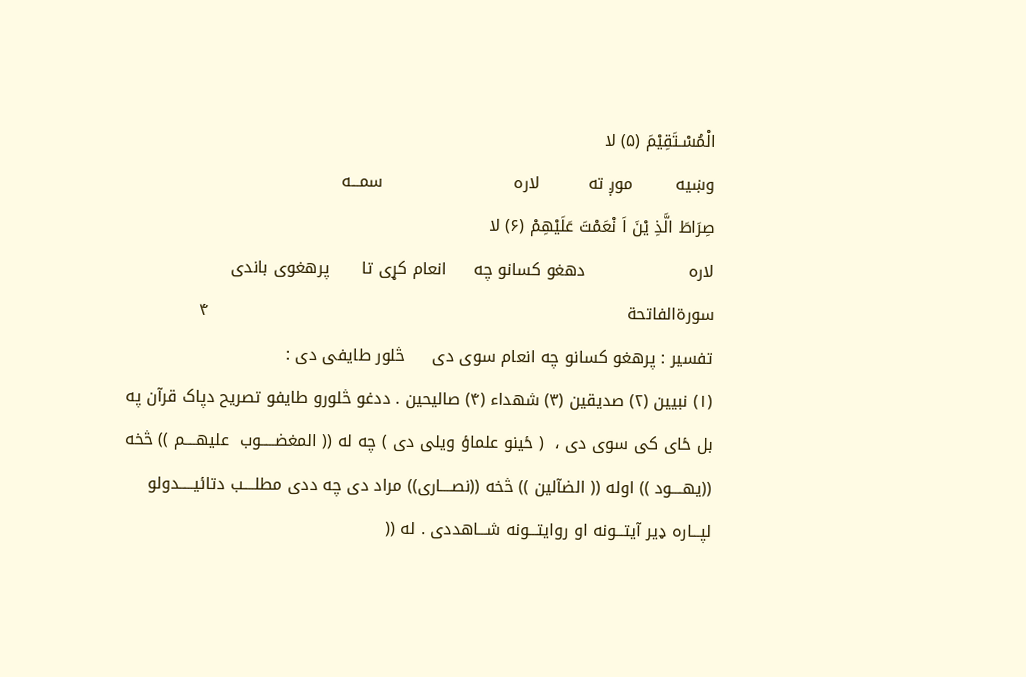الْمُسْـتَقِيْمَ (۵) لا
وښیه        موږ ته         لاره                        سمـــه
صِرَاطَ الَّذِ يْنَ اَ نْعَمْتَ عَلَيْهِمْ (۶) لا
لاره                   دهغو کسانو چه     انعام کړی تا      پرهغوی باندی
سورةالفاتحة                                                                             ۴
تفسیر : پرهغو کسانو چه انعام سوی دی     څلور طایفی دی :
(۱) نبیین (۲) صدیقین (۳) شهداء (۴) صالیحین . ددغو څلورو طایفو تصریح دپاک قرآن په بل ځای کی سوی دی ،  ( ځینو علماؤ ویلی دی ) چه له (( المغضـــــوب  علیهــــم )) څخه ((یهــــود )) اوله (( الضآلین )) څخه ((نصــــاری)) مراد دی چه ددی مطلــــب دتائیـــــدولو لپـــاره ډیر آیتـــونه او روایتـــونه شـــاهددی . له ((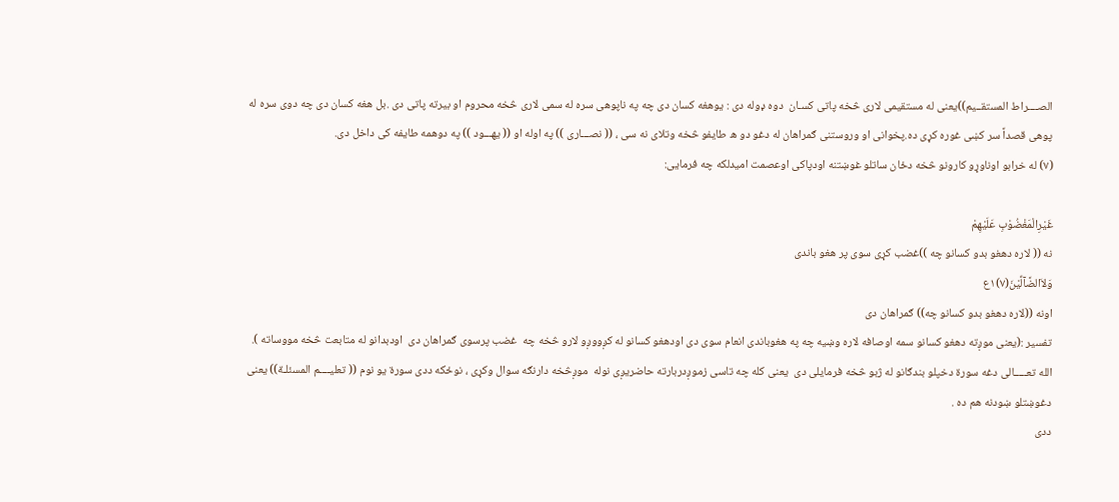الصــــراط المستقــیم))یعنی له مستقیمی لاری څخه پاتی کسـان  دوه ډوله دی : یوهغه کسان دی چه په ناپوهی سره له سمی لاری څخه محروم او بیرته پاتی دی .بل هغه کسان دی چه دوی سره له پوهی قصداً سر کښی غوره کړی ده.پخوانی او وروستنی ګمراهان له دغو دو ه طایفو څخه وتلای نه سی ، (( نصـــاری )) په اوله او (( یهـــود )) په دوهمه طایفه کی داخل دی.
(۷) له خرابو اوناوړو کارونو څخه دځان ساتلو غوښتنه اودپاکی اوعصمت امیدلکه چه فرمایی:

غَيْرِالْمَغْضُوْبِ عَلَيْهِمْ
نه (( لاره دهغو بدو کسانو چه ))غضب کړی سوی پر هغو باندی
وَلاَالضَّآلِّيْنَ(۷)۱ع
اونه ((لاره دهغو بدو کسانو چه)) ګمراهان دی
تفسیر :(یعنی موږته دهغو کسانو سمه اوصافه لاره وښیه چه په هغوباندی انعام سوی دی اودهغو کسانو له کږووږو لارو څخه چه  غضب پرسوی ګمراهان دی  اودبدانو له متابعت څخه مووساته ).
الله تعـــــالی دغه سورة دخپلو بندګانو له ژبو څخه فرمایلی دی  یعنی کله چه تاسی زموږدربارته حاضریږی نوله  موږڅخه دارنګه سوال وکړی ، نوځکه ددی سورة یو نوم (( تعلیــــم المسئلـة)) یعنی دغوښتلو ښودنه هم ده .
ددی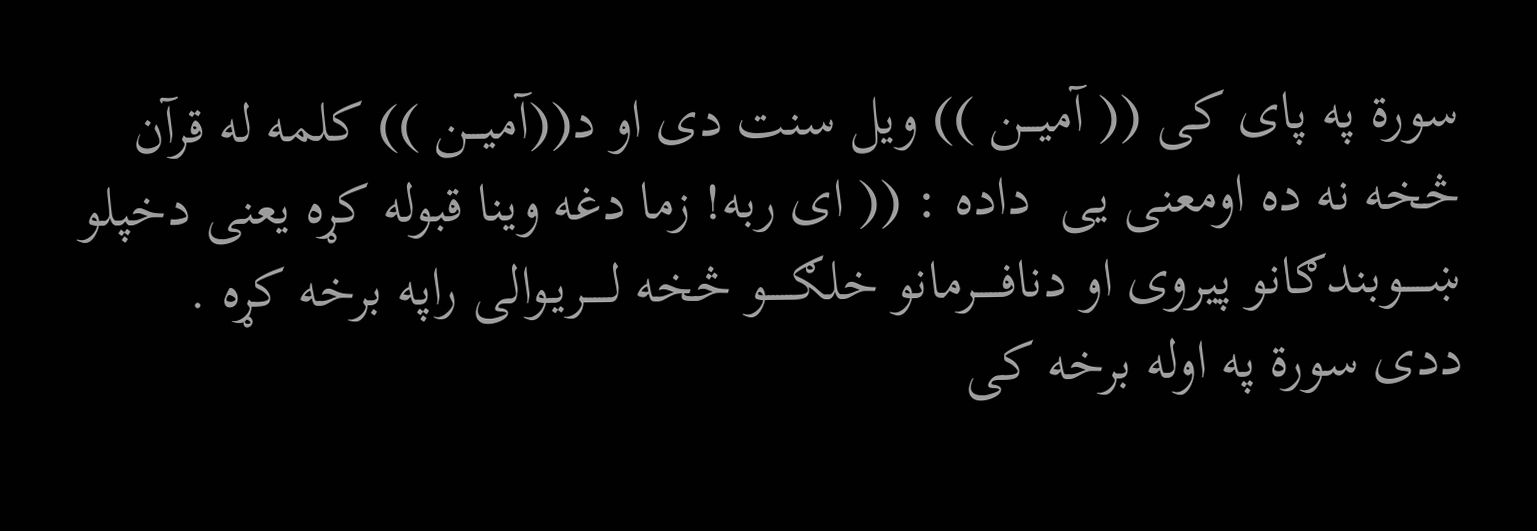سورة په پای کی (( آمیـــن )) ویل سنت دی او د((آمیـــن )) کلمه له قرآن څخه نه ده اومعنی یی  داده : (( ای ربه! زما دغه وینا قبوله کړه یعنی دخپلو ښـــــوبندګانو پیروی او دنافـــــرمانو خلګـــــو څخه لـــــریـوالی راپه برخه کړه .
ددی سورة په اوله برخه کی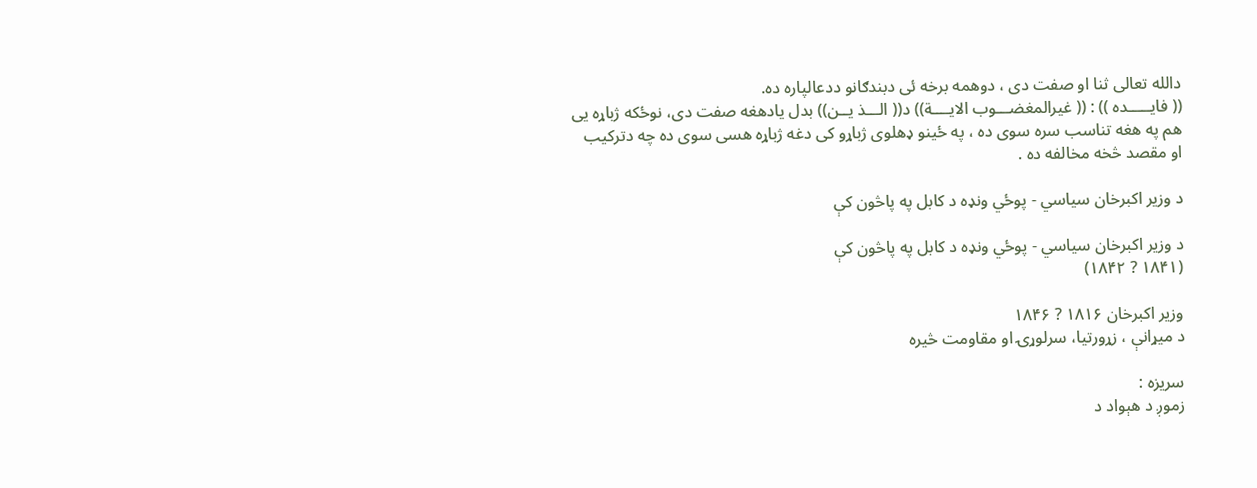دالله تعالی ثنا او صفت دی ، دوهمه برخه ئی دبندګانو ددعالپاره ده.
(( فایـــــده )) : (( غیرالمغضـــوب الایــــة)) د(( الـــذ یــن)) بدل یادهغه صفت دی، نوځکه ژباړه یی هم په هغه تناسب سره سوی ده ، په ځینو ډهلوی ژباړو کی دغه ژباړه هسی سوی ده چه دترکیب او مقصد څخه مخالفه ده .

د وزیر اکبرخان سیاسي - پوځي ونډه د کابل په پاڅون کې

د وزیر اکبرخان سیاسي - پوځي ونډه د کابل په پاڅون کې
(۱۸۴۱ ? ۱۸۴۲)

وزیر اکبرخان ۱۸۱۶ ? ۱۸۴۶
د میړانې ، زړورتیا، سرلوړۍ او مقاومت څیره

سریزه :
زموږ د هېواد د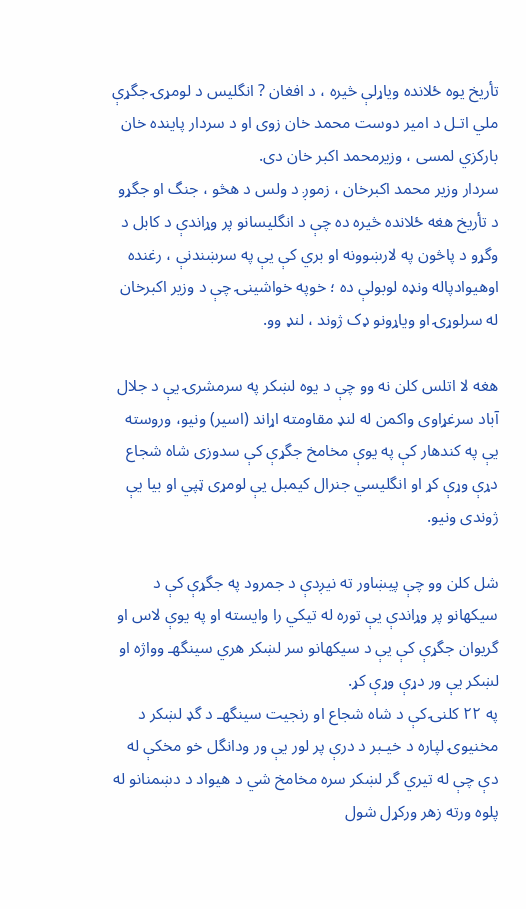تأریخ یوه ځلانده ویاړلې څیره ، د افغان ? انگلیس د لومړۍ جگړې ملي اتـل د امیر دوست محمد خان زوی او د سردار پاینده خان بارکزي لمسی ، وزیرمحمد اکبر خان دی.
سردار وزیر محمد اکبرخان ، زموږ د ولس د هڅو ، جنگ او جگړو د تأریخ هغه ځلانده څیره ده چې د انگلیسانو پر وړاندې د کابل د وگړو د پاڅون په لارښوونه او بري کې یې په سرښندنې ، رغنده اوهیوادپاله ونډه لوبولې ده ؛ خوپه خواشینۍ چې د وزیر اکبرخان له سرلوړۍ او ویاړونو ډک ژوند ، لنډ وو.

هغه لا اتلس کلن نه وو چې د یوه لښکر په سرمشرۍ یې د جلال آباد سرغړاوی واکمن له لنډ مقاومته اړاند (اسیر) ونیو، وروسته یې په کندهار کې په یوې مخامخ جگړې کې سدوزی شاه شجاع دړې وړې کړ او انگلیسي جنرال کیمبل یې لومړی ټپي او بیا یې ژوندی ونیو.

شل کلن وو چې پيښاور ته نیږدې د جمرود په جگړې کې د سیکهانو پر وړاندې یې توره له تیکي را وایسته او په یوې لاس او گریوان جگړې کې یې د سیکهانو سر لښکر هري سینگهـ وواژه او لښکر یې ور دړې وړې کړ.
په ۲۲ کلنۍ کې د شاه شجاع او رنجیت سینگهـ د گډ لښکر د مخنیوۍ لپاره د خیـبر د درې پر لور یې ور ودانگل خو مخکې له دې چې له تیري گر لښکر سره مخامخ شي د هیواد د دښمنانو له پلوه ورته زهر ورکړل شول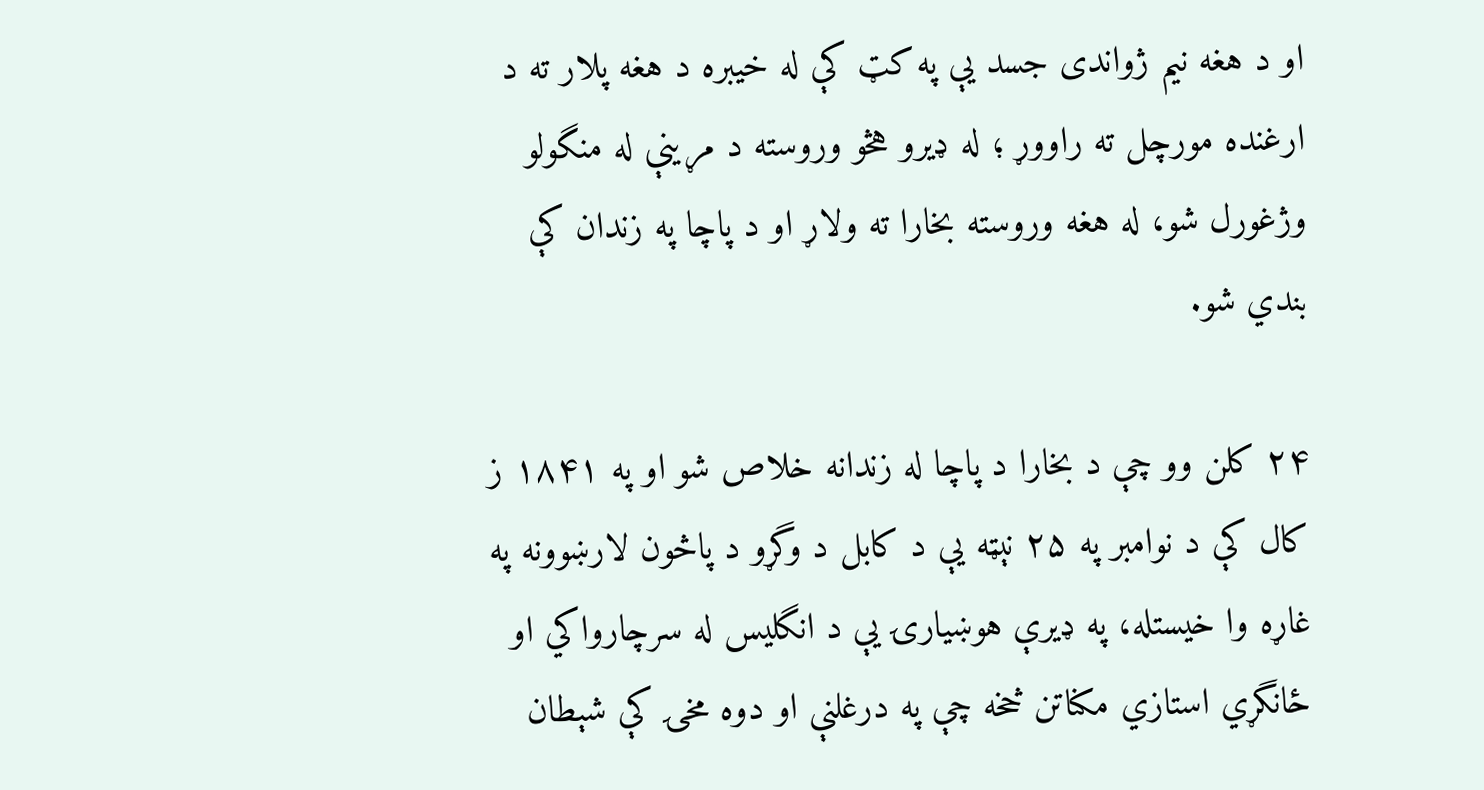او د هغه نیم ژواندی جسد یې په کټ کې له خیبره د هغه پلار ته د ارغنده مورچل ته راووړ ؛ له ډیرو هڅو وروسته د مړینې له منگولو وژغورل شو، له هغه وروسته بخارا ته ولاړ او د پاچا په زندان کې بندي شو.

۲۴ کلن وو چې د بخارا د پاچا له زندانه خلاص شو او په ۱۸۴۱ ز کال کې د نوامبر په ۲۵ نېټه یې د کابل د وگړو د پاڅون لارښوونه په غاړه وا خیستله، په ډیرې هوښیارۍ یې د انگلیس له سرچارواکي او ځانگړي استازي مکناتن څخه چې په درغلنې او دوه مخۍ کې شېطان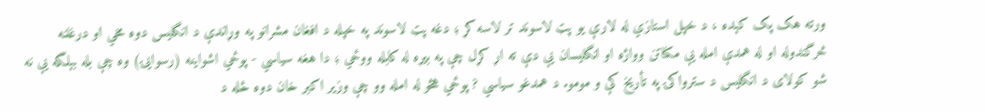ورته هک پک کېده ، د خپل استازي له لارې یو پټ لاسوند تر لاسه کړ ؛ دغه پټ لاسوند په خپله د افغان مشرانو په وړاندې د انگلیس دوه مخي او درغلنه څرگندوله او له همدې امله یې مکناتن وواژه او انگلیسان یې دې ته اړ کړل چې په بیړه له کابله ووځي ؛ دا هغه سیاسي - پوځي اشواینه (رسوایۍ) وه چې بله بېلگه یې نه شو کولای د انگلیس د سترواکۍ په تأریخ کې و مومو. د همدغو سیاسي ? پوځي هڅو له امله وو چې وزیر اکبر خان دوه ځله د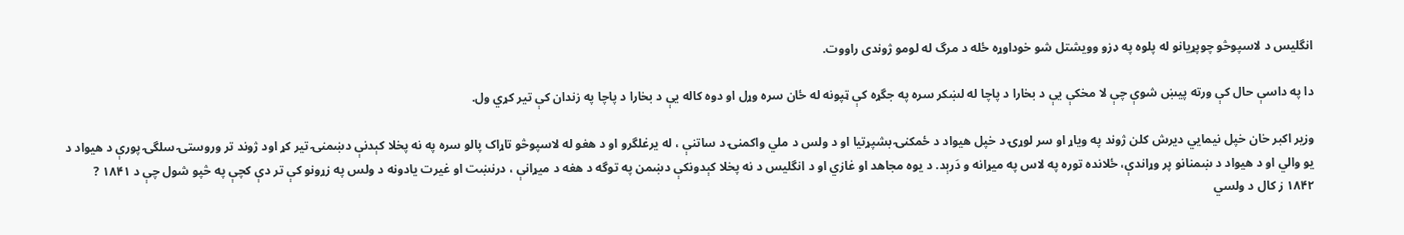انگلیس د لاسپوڅو چوپړیانو له پلوه په ډزو وویشتل شو خوداوړه ځله د مرگ له لومو ژوندی راووت.

دا په داسې حال کې ورته پيښ شوې چې لا مخکې یې د بخارا د پاچا له لښکر سره په جگړه کې ټپونه له ځان سره وړل او دوه کاله یې د بخارا د پاچا په زندان کې تیر کړي ول.

وزیر اکبر خان خپل نیمایي دیرش کلن ژوند په ویاړ او سر لوړۍ د خپل هیواد د ځمکنۍ بشپړتیا او د ولس د ملي واکمنۍ د ساتنې ، له یرغلگرو او د هغو له لاسپوڅو تاړاک پالو سره په نه پخلا کېدنې دښمنۍ تیر کړ اود ژوند تر وروستۍ سلگۍ پورې د هیواد د یو والي او د هیواد د ښمنانو پر وړاندې، ځلانده توره په لاس په میړانه و دَرېد. د یوه مجاهد او غازي او د انگلیس د نه پخلا کېدونکې دښمن په توگه د هغه د میړانې ، درنښت او غیرت یادونه د ولس په زړونو کې تر دې کچې په څپو شول چې د ۱۸۴۱ ? ۱۸۴۲ ز کال د ولسي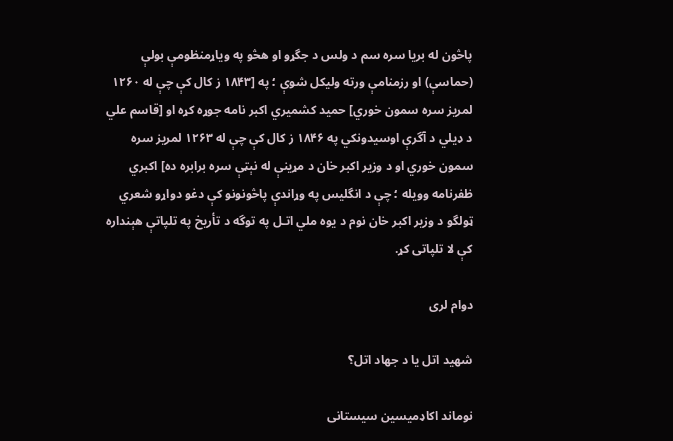پاڅون له بریا سره سم د ولس د جگړو او هڅو په ویاړمنظومې بولې (حماسې) او رزمنامې ورته ولیکل شوې ؛ په [۱۸۴۳ ز کال کې چې له ۱۲۶۰ لمریز سره سمون خوري] حمید کشمیري اکبر نامه جوړه کړه او [قاسم علي د ډیلي د آگرې اوسیدونکي په ۱۸۴۶ ز کال کې چې له ۱۲۶۳ لمریز سره سمون خوري او د وزیر اکبر خان د مړینې له نېټې سره برابره ده] اکبري ظفرنامه وویله ؛ چې د انگلیس په وړاندې پاڅونونو کې دغو دواړو شعري ټولگو د وزیر اکبر خان نوم د یوه ملي اتـل په توگه د تأریخ په تلپاتې هېنداره کې لا تلپاتی کړ.

دوام لری

شهید اتل یا د جهاد اتل؟

نوماند اکاډمیسین سیستانی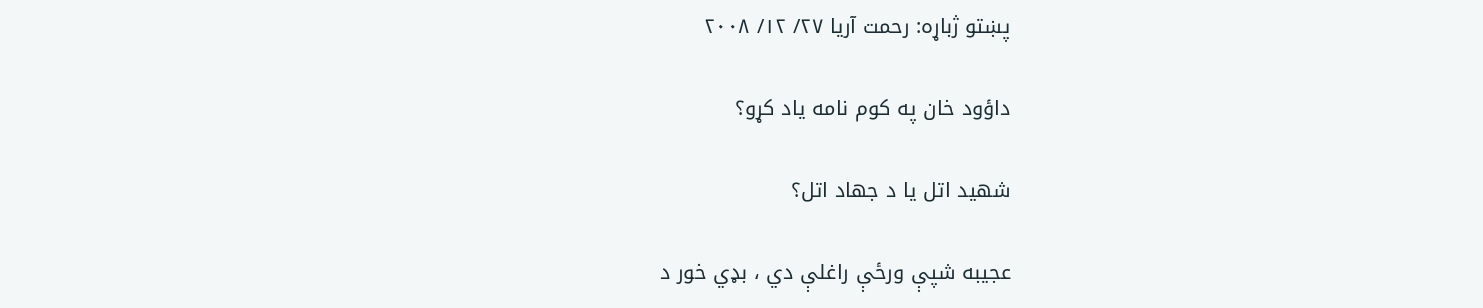پښتو ژباړه: رحمت آریا ۲۷/ ۱۲/ ۲۰۰۸

داؤود خان په کوم نامه یاد کړو؟

شهید اتل یا د جهاد اتل؟

عجیبه شپې ورځې راغلې دي ، بډي خور د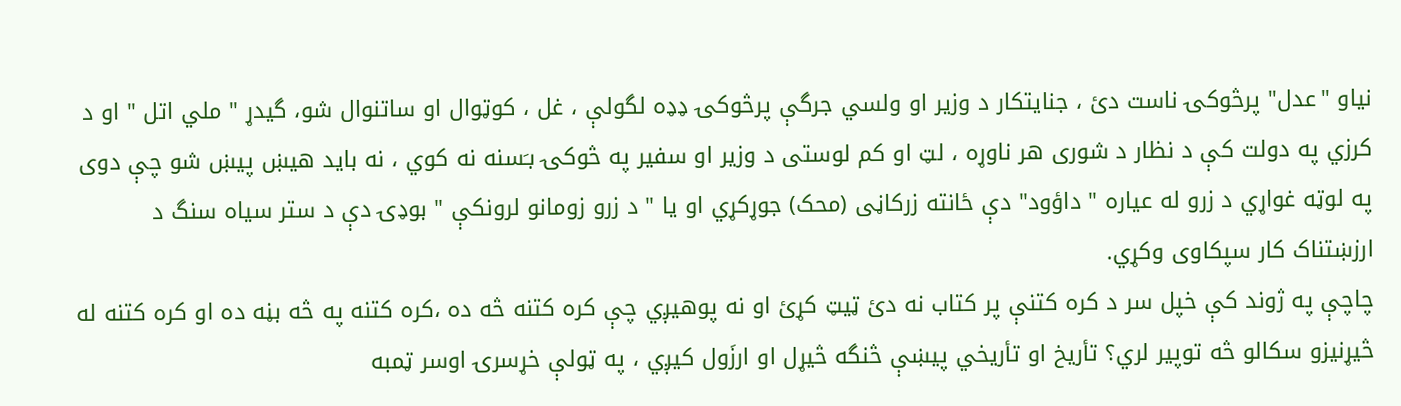نیاو "عدل" پرڅوکۍ ناست دئ ، جنایتکار د وزیر او ولسي جرگې پرڅوکۍ ډډه لگولې ، غل ، کوټوال او ساتنوال شو، گیدړ " ملي اتل " او د کرزي په دولت کې د نظار د شوری هر ناوړه ، لټ او کم لوستی د وزیر او سفیر په څوکۍ بـَسنه نه کوي ، نه باید هیښ پیښ شو چې دوی په لوټه غواړي د زرو له عیاره " داؤود" دې ځانته زرکاڼی (محک) جوړکړي او یا " د زرو زومانو لرونکې " بوډۍ دې د ستر سیاه سنگ د ارزښتناک کار سپکاوی وکړي.
چاچې په ژوند کې خپل سر د کره کتنې پر کتاب نه دئ ټیټ کړئ او نه پوهیږي چې کره کتنه څه ده ،کره کتنه په څه بڼه ده او کره کتنه له څیړنیزو سکالو څه توپیر لري؟ تأریخ او تأریخي پیښې څنگه څیړل او ارزَول کیږي ، په ټولې خړسرۍ اوسر ټمبه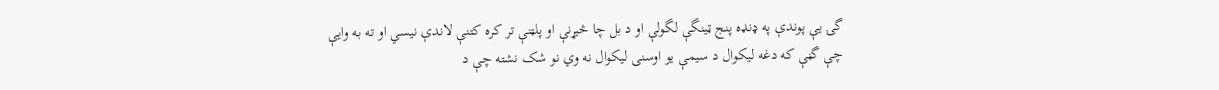گۍ یې پوندې په ډنډه پنج ټینگې لگولې او د بل چا څیړنې او پلټنې تر کره کتنې لاندې نیسي او ته به وایې چې گڼې که دغه لیکوال د سیمې یو اوسنی لیکوال نه وي نو شک نشته چې د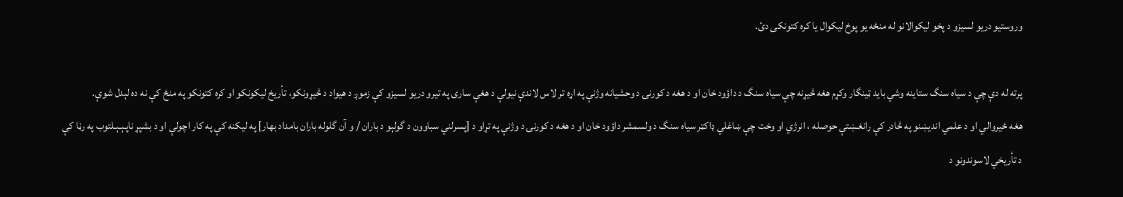وروستیو دریو لسیزو د پخو لیکوالانو له منځه یو پوخ لیکوال یا کره کتونکی دئ.

پرته له دې چې د سیاه سنگ ستاینه وشي باید ټینگار وکړم هغه څیړنه چې سیاه سنگ د داؤود خان او د هغه د کورنۍ د وحشیانه وژنې په اړه تر لاس لاندې نیولې د هغې ساری په تیرو دریو لسیزو کې زموږ د هیواد د څیړونکو، تأریخ لیکونکو او کره کتونکو په منځ کې نه ده لېدل شوې.
هغه ځیروالي او د علمي اندیښنو په څادر کې رانغـښتې حوصله ، انرژي او وخت چې ښاغلي ډاکټر سیاه سنگ د ولسمشر داؤود خان او د هغه د کورنۍ د وژنې په تړاو د [پسرلني سباوون د گولېو د باران / و آن گلوله باران بامداد بهار] په لیکنه کې په کار اچولې او د بشپړ ناپـېـېـلتوب په رڼا کې د تأریخي لاسوندونو د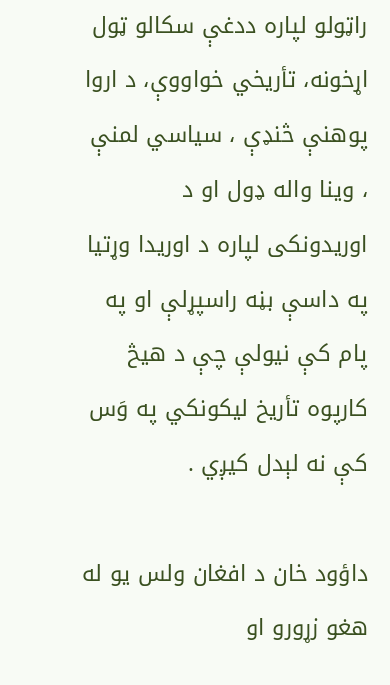راټولو لپاره ددغې سکالو ټول اړخونه، تأریخي خواووې، د اروا پوهنې څنډې ، سیاسي لمنې ، وینا واله ډول او د اوریدونکی لپاره د اوریدا وړتیا په داسې بڼه راسپړلې او په پام کې نیولې چې د هیڅ کارپوه تأریخ لیکونکي په وَس کې نه لېدل کیږي .

داؤود خان د افغان ولس یو له هغو زړورو او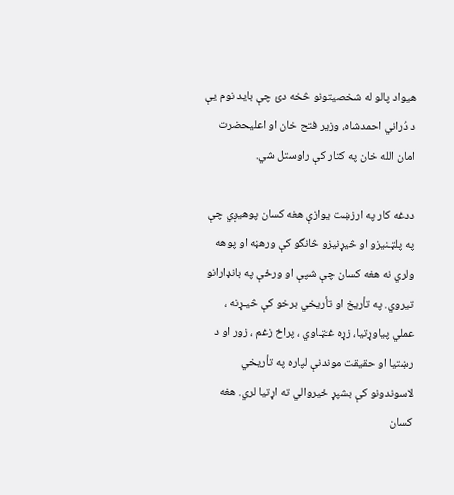هیواد پالو له شخصیتونو څخه دئ چې باید نوم یې د دُراني احمدشاه، وزیر فتح خان او اعلیحضرت امان الله خان په کتار کې راوستل شي.

ددغه کار په ارزښت یوازې هغه کسان پوهیږي چې په پلټـنیزو او څیړنیزو څانگو کې ورهڼه او پوهه ولري نه هغه کسان چې شپې او ورځې په بانډارانو تیروي. په تأریخ او تأریخي برخو کې څیـړنه ، عملي پیاوړتیا، زړه غـَټـاوي ، پراخ زغم ، زور او د رښتیا او حقیقت موندنې لپاره په تأریخي لاسوندونو کې بشپړ ځیروالي ته اړتیا لري. هغه کسان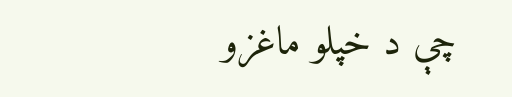چې د خپلو ماغزو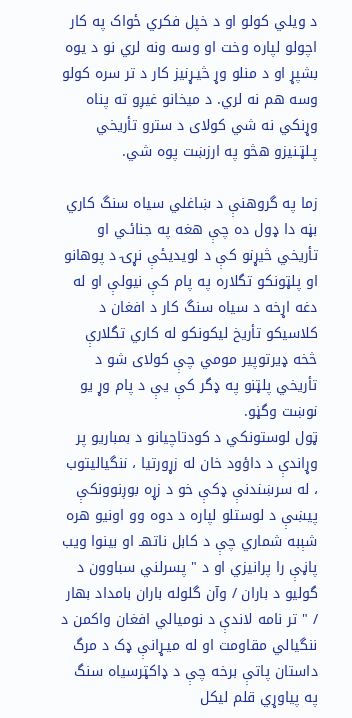د ویلي کولو او د خپل فکري ځواک په کار اچولو لپاره وخت او وسه ونه لري نو د یوه بشپړ او د منلو وړ څیـړنیز کار د تر سره کولو وسه هم نه لري. د میخانو غیږو ته پناه وړنکي نه شي کولای د سترو تأریخي پـلټـنیزو هڅو په ارزښت پوه شي.

زما په گروهنې د ښاغلي سیاه سنگ کاري بڼه دا ډول ده چې هغه په جنائـي او تأریخي څیړنو کې د لویدیځې نړۍ د پوهانو او پلټونکو تگلاره په پام کې نیولې او له دغه اړخه د سیاه سنگ کار د افغان د کلاسیکو تأریخ لیکونکو له کاري تگلارې څخه ډیرتوپیر مومي چې کولای شو د تأریخي پلټنو په ډگر کې یې د پام وړ یو نوښت وگڼو.
ټول لوستونکي د کودتاچیانو د بمباریو پر وړاندې د داؤود خان له زړورتیا ، ننگیالیتوب ، له سرښندنې ډکې خو د زړه بوږنوونکې پیښې د لوستلو لپاره د دوه وو اونیو هره شېبه شماري چې د کابل ناتهـ او بینوا ویب پاڼې را پرانیزي او د " پسرلني سباوون د گولیو د باران / وآن گلوله باران بامداد بهار / " تر نامه لاندې د نومیالي افغان واکمن د ننگیالي مقاومت او له میـړانې ډک د مرگ داستان پاتې برخه چې د ډاکټرسیاه سنگ په پياوړي قلم لیکل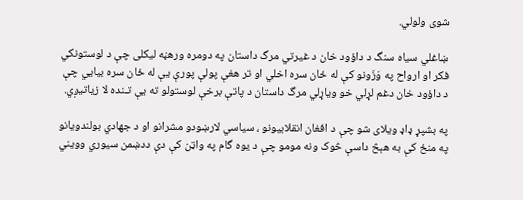شوی ولولي.

ښاغلي سیاه سنگ د داؤود خان د غیرتي مرگ داستان په دومره ورهڼه لیکلی چې د لوستونکي فکر او ارواح په وَزَونو کې له ځان سره اخلي او تر هغې پولې پورې یې له ځان سره بیایي چې د داؤود خان دغم لړلي خو ویاړلي مرگ داستان د پاتې برخې لوستولو ته یې تـنده لا زیاتیږي.

په بشپړ ډاډ ویلای شو چې د افغان انقلابیونو ، سیاسي لارښودو مشرانو او د جهادي بولندویانو په منځ کې به هېڅ داسې څوک ونه مومو چې د یوه گام په واټن کې دې ددښمن سیوري وویني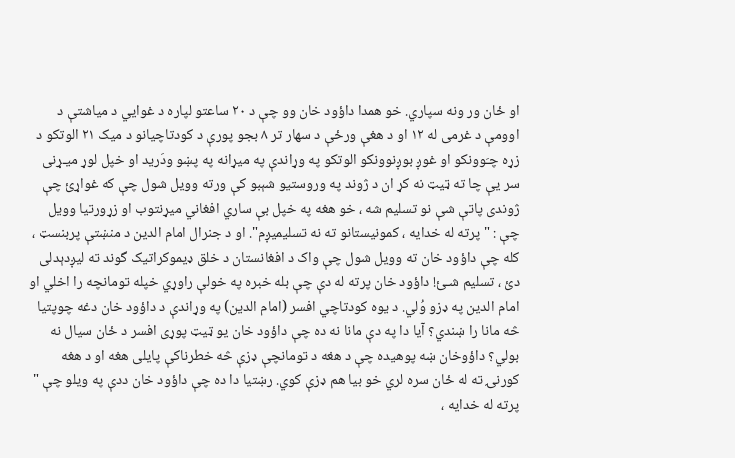او ځان ور ونه سپاري. خو همدا داؤود خان وو چې د ۲۰ ساعتو لپاره د غوایي د میاشتې د اوومې د غرمی له ۱۲ او د هغې ورځې د سهار تر ۸ بجو پورې د کودتاچیانو د میک ۲۱ الوتکو د زړه چـَوونکو او غوږ بوږنوونکو الوتکو په وړاندې په میړانه په پښو ودَرید او خپل لوړ میـړنی سر یې چا ته ټیټ نه کړ ان د ژوند په وروستیو شېبو کې ورته وویل شول چې که غواړئ چې ژوندی پاتې شې نو تسلیم شه ، خو هغه په خپل بې ساري افغاني میړنتوب او زړورتیا وویل چې : " پرته له خدایه ، کمونیستانو ته نه تسلیمیږم". او د جنرال امام الدین د منښتې پربنسټ ، کله چې داؤود خان ته وویل شول چې واک د افغانستان د خلق ډیموکراتیک گوند ته لیږدېدلی دئ ، تسلیم شـئ! داؤود خان پرته له دې چې بله خبره په خولې راوړي خپله تومانچه را اخلي او امام الدین په ډزو وُلي. د یوه کودتاچي افسر (امام الدین) په وړاندې د داؤود خان دغه چوپتیا څه مانا را ښندي؟ آیا دا په دې مانا نه ده چې داؤود خان یو ټیټ پوړی افسر د ځان سیال نه بولي؟ داؤوخان ښه پوهیده چې د هغه د تومانچې ډزې څه خطرناکې پایلی هغه او د هغه کورنۍ ته له ځان سره لري خو بیا هم ډزې کوي. رښتیا دا ده چې داؤود خان ددې په ویلو چې " پرته له خدایه ،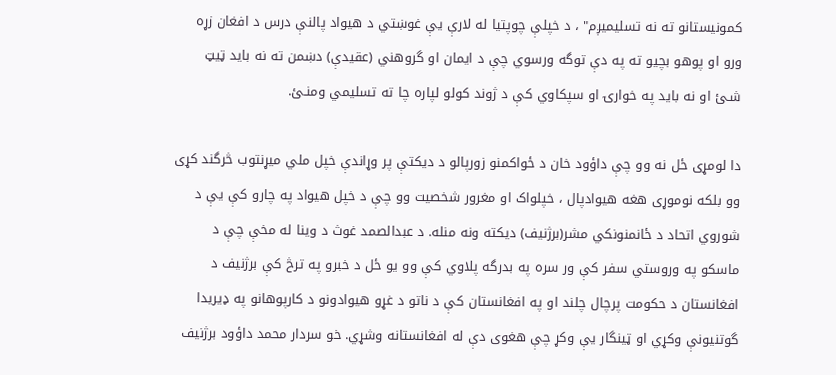کمونیستانو ته نه تسلیمیږم" ، د خپلې چوپتیا له لارې یې غوښتي د هیواد پالنې درس د افغان زړه ورو او پوهو بچیو ته په دې توگه ورسوي چې د ایمان او گروهني (عقیدې) دښمن ته نه باید ټیټ شـئ او نه باید په خوارۍ او سپکاوي کې د ژوند کولو لپاره چا ته تسلیمي ومنـئ.

دا لومړی ځل نه وو چې داؤود خان د ځواکمنو زورپالو د دیکتې پر وړاندې خپل ملي میړنتوب څرگند کړی وو بلکه نوموړی هغه هیوادپال ، خپلواک او مغرور شخصیت وو چې د خپل هیواد په چارو کې یې د شوروي اتحاد د ځانمنونکي مشر(برژنیف) دیکته ونه منله. د عبدالصمد غوث د وینا له مخې چې د ماسکو په وروستي سفر کې ور سره په بدرگه پلاوي کې وو یو ځل د خبرو په ترڅ کې برژنیف د افغانستان د حکومت پرچال چلند او په افغانستان کې د ناتو د غړو هیوادونو د کارپوهانو په ډیریدا گوتنیونې وکړي او ټینگار یې وکړ چې هغوی دې له افغانستانه وشړي. خو سردار محمد داؤود برژنیف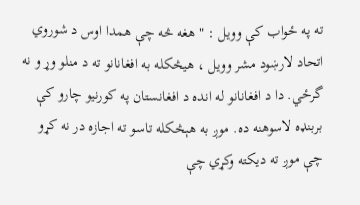ته په ځواب کې وویل : " هغه څه چې همدا اوس د شوروي اتحاد لارښود مشر وویل ، هیڅکله به افغانانو ته د منلو وړ و نه گرځي. دا د افغانانو له انده د افغانستان په کورنیو چارو کې بربنډه لاسوهنه ده. موږ به هېڅکله تاسو ته اجازه در نه کړو چې موږ ته دیکته وکړي چې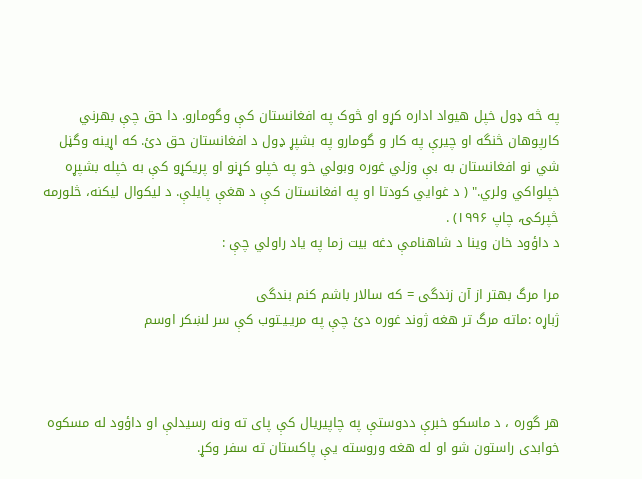په څه ډول خپل هیواد اداره کړو او څوک په افغانستان کې وگومارو. دا حق چې بهرني کارپوهان څنگه او چیرې په کار و گومارو په بشپړ ډول د افغانستان حق دئ. که اړینه وگڼل شي نو افغانستان به بې وزلي غوره وبولي خو په خپلو کړنو او پریکړو کې به خپله بشپړه خپلواکي ولري." ( د غوایي کودتا او په افغانستان کې د هغې پایلې. د لیکوال لیکنه، څلورمه څپرکۍ، چاپ ۱۹۹۶) .
د داؤود خان وینا د شاهنامې دغه بیت زما په یاد راولي چې :

مرا مرگ بهتر از آن زندگی = که سالار باشم کنم بندگی
ژباړه :ماته مرگ تر هغه ژوند غوره دئ چې په مریـیـتوب کې سر لښکر اوسم



هر گوره ، د ماسکو خبرې ددوستې په چاپیریال کې پای ته ونه رسیدلې او داؤود له مسکوه خوابدی راستون شو او له هغه وروسته یې پاکستان ته سفر وکړ.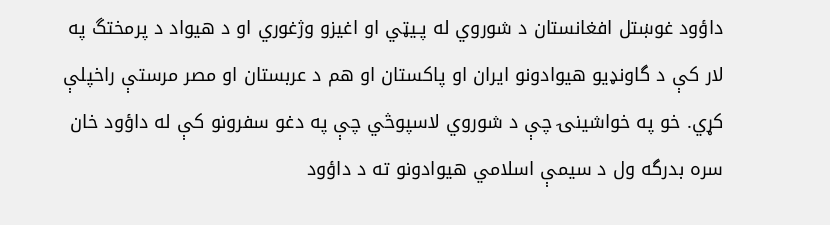داؤود غوښتل افغانستان د شوروي له پـيټي او اغیزو وژغوري او د هیواد د پرمختگ په لار کې د گاونډیو هیوادونو ایران او پاکستان او هم د عربستان او مصر مرستې راخپلې کړي. خو په خواشینۍ چې د شوروي لاسپوڅي چې په دغو سفرونو کې له داؤود خان سره بدرگه ول د سیمې اسلامي هیوادونو ته د داؤود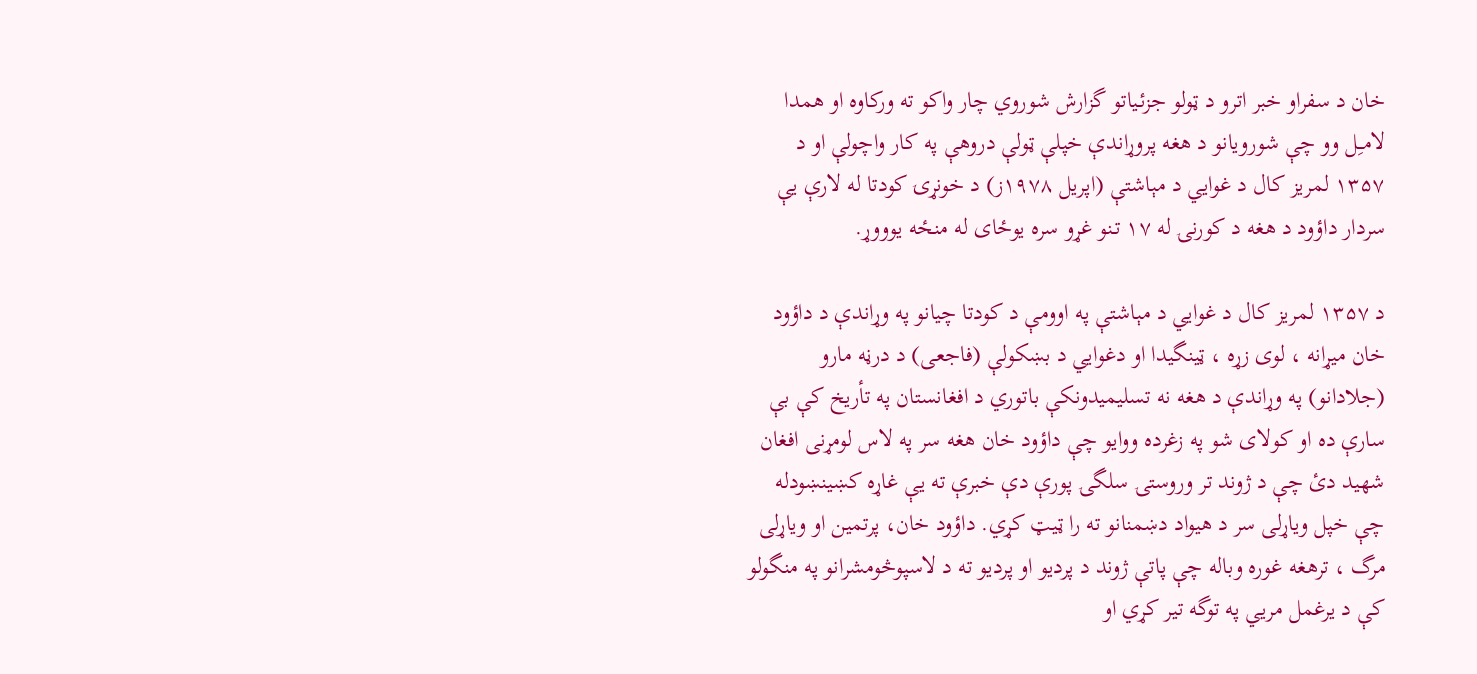خان د سفراو خبر اترو د ټولو جزئـیاتو گزارش شوروي چار واکو ته ورکاوه او همدا لامـِل وو چې شورویانو د هغه پروړاندې خپلې ټولې دروهې په کار واچولې او د ۱۳۵۷ لمریز کال د غوایي د مېاشتې (اپریل ۱۹۷۸ز) د خونړۍ کودتا له لارې یې سردار داؤود د هغه د کورنۍ له ۱۷ تـنو غړو سره یوځای له منځه یوووړ.

د ۱۳۵۷ لمریز کال د غوایي د مېاشتې په اوومې د کودتا چیانو په وړاندې د داؤود خان میړانه ، لوی زړه ، ټینگیدا او دغوایي د بښکولې (فاجعی) د درڼه مارو (جلادانو) په وړاندې د هغه نه تسلیمیدونکې باتوري د افغانستان په تأریخ کې بې سارې ده او کولای شو په زغرده ووایو چې داؤود خان هغه سر په لاس لومړنی افغان شهید دئ چې د ژوند تر وروستۍ سلگۍ پورې دې خبرې ته یې غاړه کښینښودله چې خپل ویاړلی سر د هیواد دښمنانو ته را ټیټ کړي. داؤود خان، پرتمین او ویاړلی مرگ ، ترهغه غوره وباله چې پاتې ژوند د پردیو او پردیو ته د لاسپوڅومشرانو په منگولو کې د یرغمل مریي په توگه تیر کړي او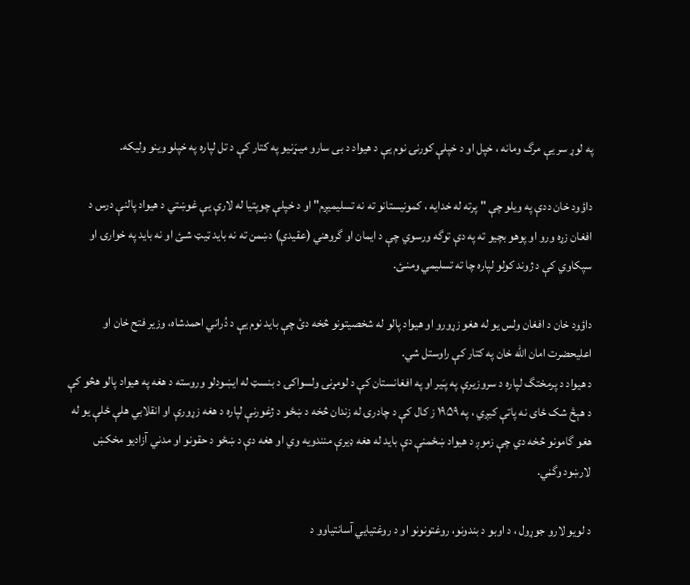په لوړ سر یې مرگ ومانه ، خپل او د خپلې کورنۍ نوم یې د هیواد د بی سارو میـړَنیو په کتار کې د تل لپاره په خپلو وینو ولیکه.

داؤود خان ددې په ویلو چې " پرته له خدایه ، کمونیستانو ته نه تسلیمیږم" او د خپلې چوپتیا له لارې یې غوښتي د هیواد پالنې درس د افغان زړه ورو او پوهو بچیو ته په دې توگه ورسوي چې د ایمان او گروهني (عقیدې) دښمن ته نه باید ټیټ شـئ او نه باید په خوارۍ او سپکاوي کې د ژوند کولو لپاره چا ته تسلیمي ومنـئ.

داؤود خان د افغان ولس یو له هغو زړورو او هیواد پالو له شخصیتونو څخه دئ چې باید نوم یې د دُراني احمدشاه، وزیر فتح خان او اعلیحضرت امان الله خان په کتار کې راوستل شي.
د هیواد د پرمختگ لپاره د سروزیرې په پـَیر او په افغانستان کې د لومړنۍ ولسواکۍ د بنسټ له ایښودلو وروسته د هغه په هیواد پالو هڅو کې د هېڅ شک ځای نه پاتې کیږي ، په ۱۹۵۹ ز کال کې د چادرۍ له زندان څخه د ښځو د ژغورنې لپاره د هغه زړورې او انقلابي هلې ځلې یو له هغو گامونو څخه دي چې زموږ د هیواد ښځمنې دې باید له هغه ډیرې منندویه وي او هغه دې د ښځو د حقونو او مدني آزادیو مخکښ لارښود وگڼي.

د لویو لارو جوړول ، د اوبو د بندونو، روغتونونو او د روغتیایي آسانتیاوو د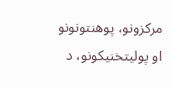مرکزونو، پوهنتونونو او پولیتخنیکونو، د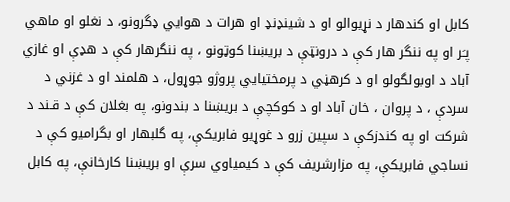کابل او کندهار د نړیوالو او د شینډنډ او هرات د هوایي ډگرونو، د نغلو او ماهي پـَر او په ننگر هار کې د درونټې د بریښنا کوټونو ، په ننگرهار کې د هډې او غازي آباد د اوبولگولو او د کرهڼي د پرمختیایي پروژو جوړول، د هلمند او د غزني د سردې ، د پروان ، خان آباد او د کوکچې د بریښنا د بندونو، په بغلان کې د قـند د شرکت او په کندزکې د سپين زرو د غوړیو فابریکې، په گلبهار او بگرامیو کې د نساجي فابریکې، په مزارشریف کې د کیمیاوي سرې او بریښنا کارخانې، په کابل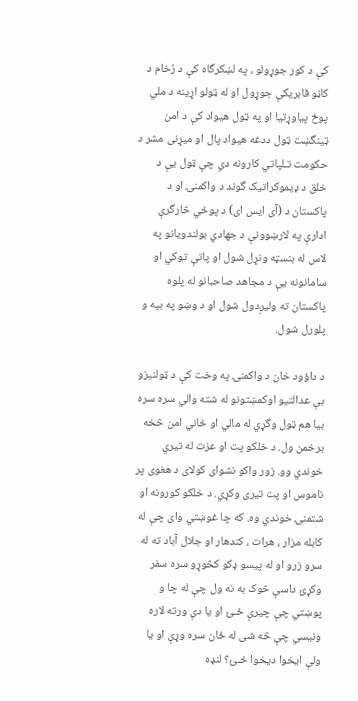کې د کور جوړولو ، په لښکرگاه کې د رُخام د کاڼو فابریکې جوړول او له ټولو اړینه د ملي پوځ پیاوړتیا او په ټول هیواد کې د امن ټینگښت ټول ددغه هیواد پال او میړنی مشر د حکومت تـلپاتي کارونه دي چې ټول یې د خلق د ډیموکراتیک گوند د واکمنۍ او د پاکستان د (آی ایس ای) د پوځي څارگرې ادارې په لارښوونې د جهادي بولندویانو په لاس له بنسټه ونړل شول او پاتې توکي او سامانونه یې د مجاهد صاحبانو له پلوه پاکستان ته ولیږدول شول او د وښو په بیه و پلورل شول.

د داؤود خان د واکمنۍ په وخت کې د ټولنیزو بې عدالتیو اوکمښتونو له شته والي سره سره بیا هم ټول وگړي له مالي او ځاني امن څخه برخمن ول. د خلکو پت او عزت له تیري خوندي وو. زور واکو نشوای کولای د هغوی پر ناموس او پت تیری وکړي. د خلکو کورونه او شتمنۍ خوندي وه. که چا غوښتي وای چې له کابله مزار ، هرات ، کندهار او جلال آباد ته له سرو زرو او له پیسو ډکو کڅوړو سره سفر وکړئ داسې څوک به نه ول چې له چا و پوښتي چې چیرې ځـئ او یا دې ورته لاره ونیسي چې څه شی له ځان سره وړې او یا ولې ایخوا دیخوا ځـئ؟ لنډه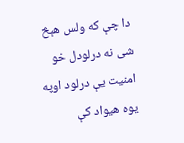دا چې که ولس هېڅ شی نه درلودل خو امنیت یې درلود اوپه یوه هیواد کې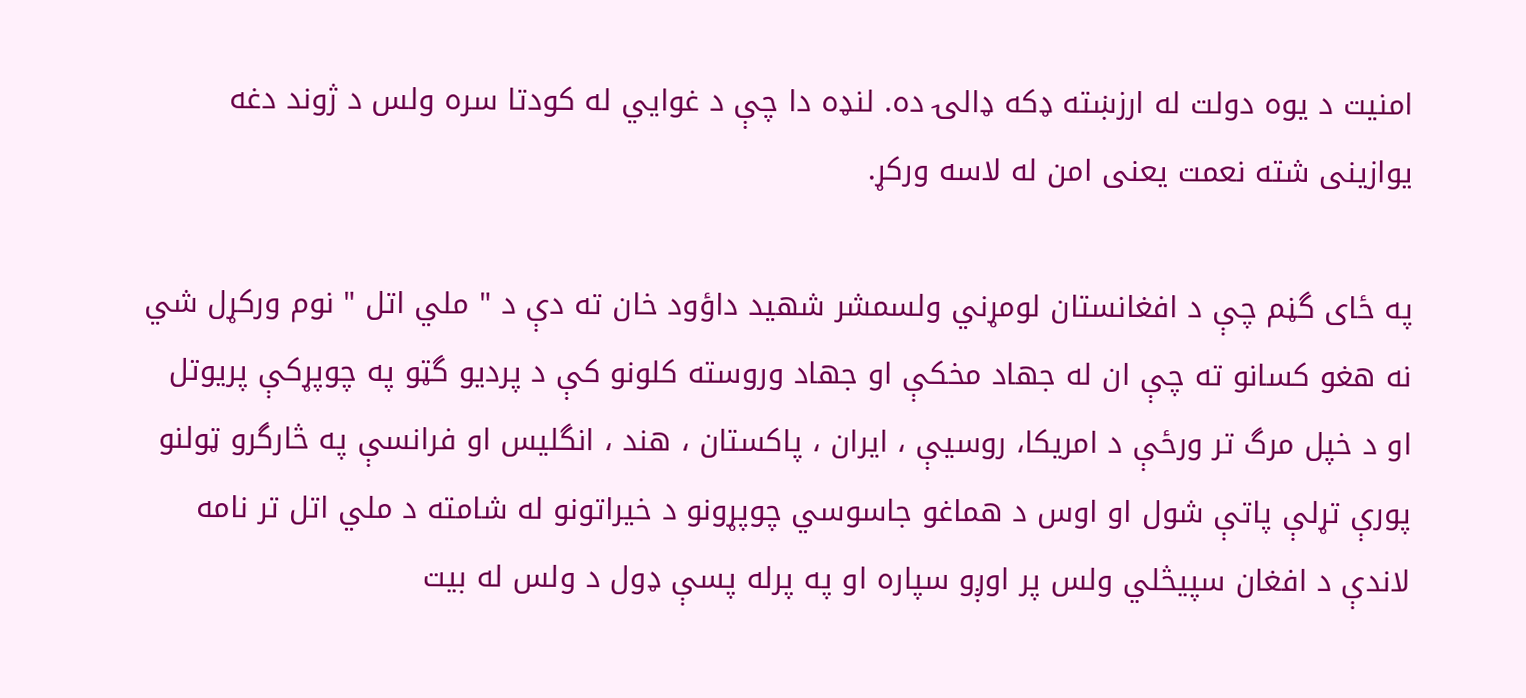امنیت د یوه دولت له ارزښته ډکه ډالۍ ده. لنډه دا چې د غوایي له کودتا سره ولس د ژوند دغه یوازینی شته نعمت یعنی امن له لاسه ورکړ.

په ځای گڼم چې د افغانستان لومړني ولسمشر شهید داؤود خان ته دې د " ملي اتل " نوم ورکړل شي نه هغو کسانو ته چې ان له جهاد مخکې او جهاد وروسته کلونو کې د پردیو گټو په چوپړکې پریوتل او د خپل مرگ تر ورځې د امریکا، روسیې ، ایران ، پاکستان ، هند ، انگلیس او فرانسې په څارگرو ټولنو پورې تړلې پاتې شول او اوس د هماغو جاسوسي چوپړونو د خیراتونو له شامته د ملي اتل تر نامه لاندې د افغان سپیڅلي ولس پر اوږو سپاره او په پرله پسې ډول د ولس له بیت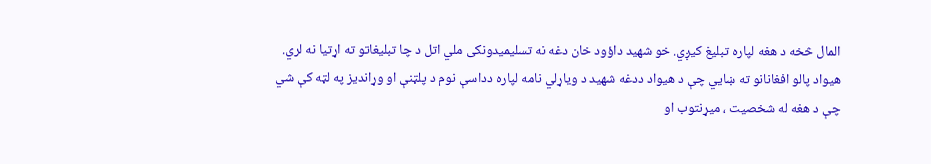المال څخه د هغه لپاره تبلیغ کیږي. خو شهید داؤود خان دغه نه تسلیمیدونکی ملي اتل د چا تبلیغاتو ته اړتیا نه لري. هیواد پالو افغانانو ته ښایي چې د هیواد ددغه شهید د ویاړلي نامه لپاره دداسې نوم د پلټنې او وړاندیز په لټه کې شي چې د هغه له شخصیت ، میړنتوب او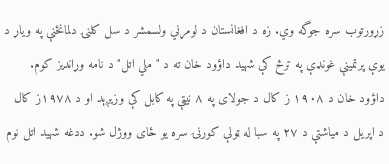زړورتوب سره جوگه وي. زه د افغانستان د لومړني ولسمشر د سل کلنۍ دلمانځنې په ویاړ د یوې پرتمینې غونډې په ترڅ کې شهید داؤود خان ته د " ملي اتل" د نامه وړاندیز کوم. داؤود خان د ۱۹۰۸ ز کال د جولای په ۸ نیټې په کابل کې وزیږېد او د ۱۹۷۸ز کال د اپریل د میاشتې د ۲۷ په سبا له ټولې کورنۍ سره یو ځای ووژل شو. ددغه شهید اتل نوم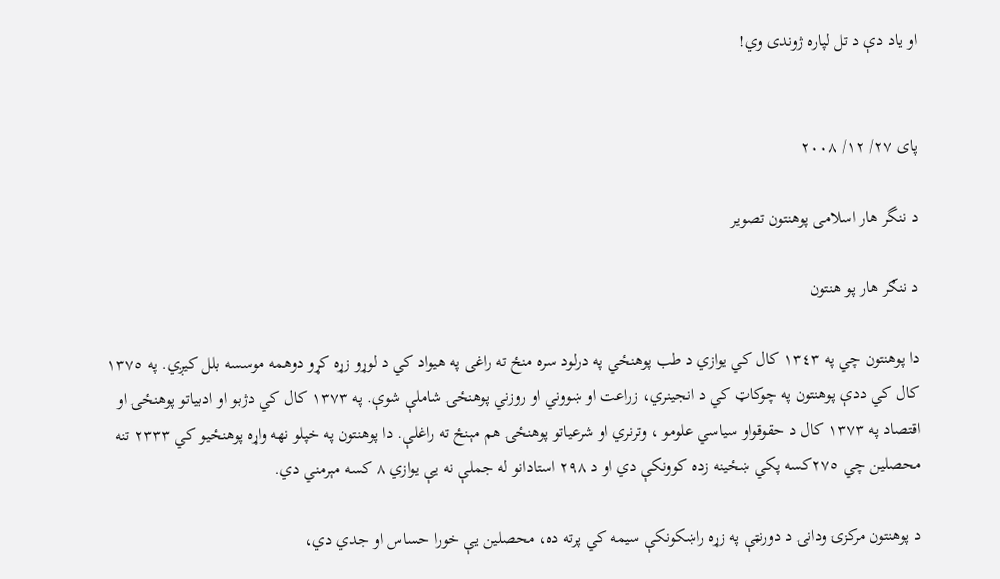او یاد دې د تل لپاره ژوندی وي!


پای ۲۷/ ۱۲/ ۲۰۰۸

د ننگر هار اسلامی پوهنتون تصویر

د ننګر هار پو هنتون

دا پوهنتون چي په ١٣٤٣ کال کي يوازي د طب پوهنځي په درلود سره منځ ته راغى په هيواد کي د لوړو زړه کړو دوهمه موسسه بلل کيږي. په ١٣٧٥ کال کي ددې پوهنتون په چوکاټ کي د انجينري، زراعت او ښووني او روزني پوهنځۍ شاملې شوې. په ١٣٧٣ کال کي دژبو او ادبياتو پوهنځۍ او اقتصاد په ١٣٧٣ کال د حقوقواو سياسي علومو ، وترنري او شرعياتو پوهنځۍ هم مېنځ ته راغلې. دا پوهنتون په خپلو نهه واړه پوهنځيو کي ٢٣٣٣ تنه محصلين چي ٢٧٥کسه پکي ښځينه زده کوونکې دي او د ٢٩٨ استادانو له جملې نه يې يوازي ٨ کسه مېرمني دي.

د پوهنتون مرکزۍ ودانۍ د دورنټې په زړه راښکونکې سيمه کي پرته ده، محصلين يې خورا حساس او جدي دي،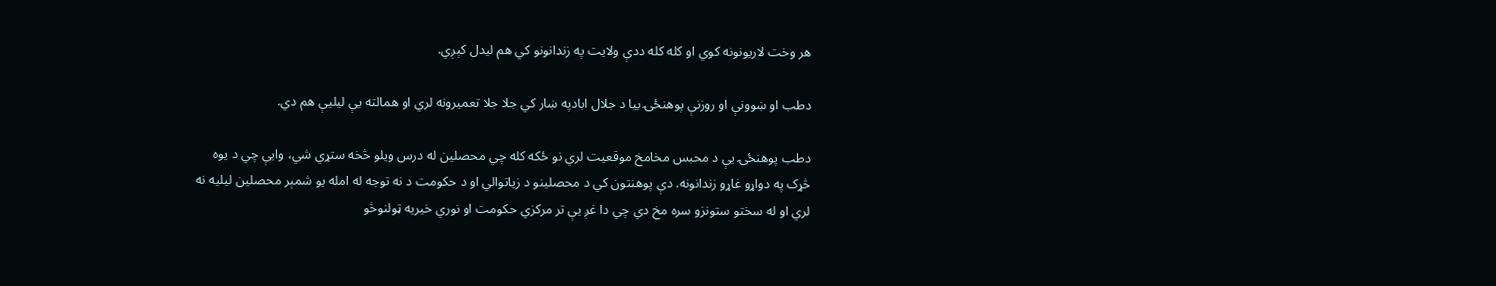هر وخت لاريونونه کوي او کله کله ددې ولايت په زندانونو کي هم ليدل کېږي.

دطب او ښوونې او روزنې پوهنځۍ بيا د جلال ابادپه ښار کي جلا جلا تعميرونه لري او همالته يې ليليې هم دي.

دطب پوهنځۍ يې د محبس مخامخ موقعيت لري نو ځکه کله چي محصلين له درس ويلو څخه ستړي شي، وايې چي د يوه څړک په دواړو غاړو زندانونه. دې پوهنتون کي د محصلينو د زياتوالي او د حکومت د نه توجه له امله يو شمېر محصلين ليليه نه لري او له سختو ستونزو سره مخ دي چي دا غږ يې تر مرکزي حکومت او نوري خيريه ټولنوڅو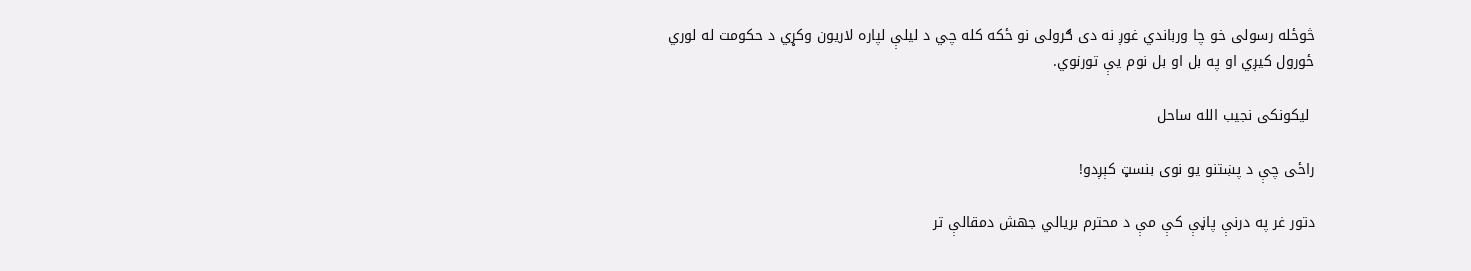څوځله رسولى خو چا ورباندي غوږ نه دى ګرولى نو ځکه کله چي د ليلې لپاره لاريون وکړي د حکومت له لوري ځورول کيږي او په بل او بل نوم يې تورنوي.

 لیکونکی نجیب الله ساحل

راځی چې د پښتنو يو نوی بنسټ کېږدو!

دتور غر په درنې پاڼې کې مې د محترم بريالي جهش دمقالې تر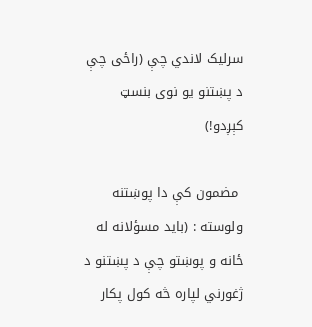سرليک لاندي چې (راځی چې د پښتنو يو نوی بنسټ کېږدو!)

 مضمون کې دا پوښتنه ولوسته : (بايد مسؤلانه له ځانه و پوښتو چې د پښتنو د ژغورني لپاره څه کول پکار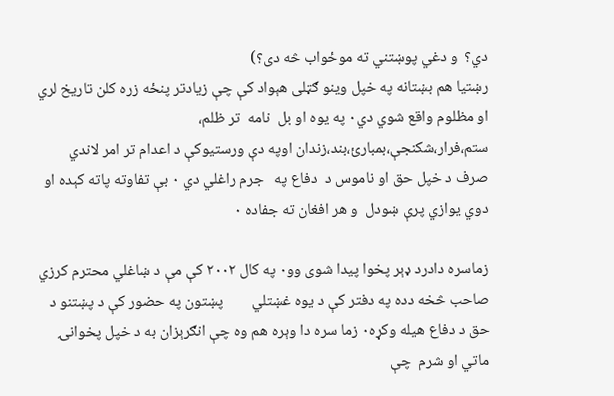دي؟  و دغي پوښتني ته موځواب څه دی؟)
رښتيا هم بښتانه په خپل وينو ګټلی هېواد کې چې زيادتر پنځه زره کلن تاريخ لري او مظلوم واقع شوي دي٠ په يوه او بل  نامه  تر ظلم، ستم،فرار،شکنجې،بمبارئ،بند،زندان اوپه دې ورستيوکې د اعدام تر امر لاندي صرف د خپل حق او ناموس د  دفاع په   جرم راغلي دي ٠ بې تفاوته پاته کېده او دوي يوازي پرې ښودل  و هر افغان ته جفاده ٠

زماسره دادرد ډېر پخوا پيدا شوی وو٠ په کال ٢٠٠٢ کې مې د ښاغلي محترم کرزي صاحب څخه دده په دفتر کې د يوه غښتلي        پښتون په حضور کې د پښتنو د حق د دفاع هيله وکړه٠ زما سره دا وېره هم وه چې انګرېزان به د خپل پخوانۍ ماتي او شرم  چې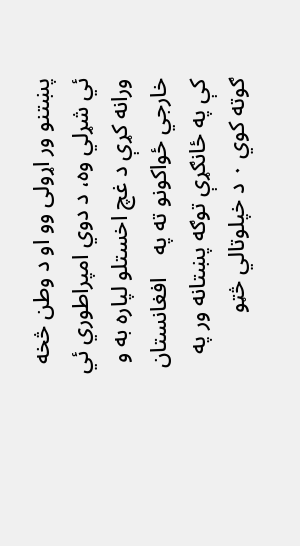پښتنو ور اړولی وو او د وطن څخه ئي شړلي وه، د دوي امپراطوري ئي ورانه کړې د غچ اخستلو لپاره به و خارجي ځواکونو ته په    افغانستان کې په ځانګړې توګه پښتانه ور په ګوته کوي ٠ د خپلوتالي څټو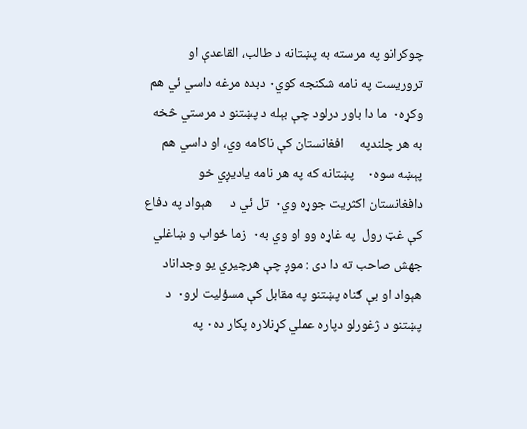چوکرانو په مرسته به پښتانه د طالب، القاعدې او       تروريست په نامه شکنجه کوي٠ دبده مرغه داسي ئي هم وکړه٠  ما دا باور درلود چې بېله د پښتنو د مرستي څخه به هر چلندپه     افغانستان کې ناکامه وي، او داسي هم پېښه سوه٠    پښتانه که په هر نامه ياديږي خو دافغانستان اکثريت جوړه وي٠  تل ئي د      هېواد په دفاع کې غټ رول  په غاړه وو او وي به٠  زما ځواب و ښاغلي جهش صاحب ته دا دی : موږ چې هرچيري يو وجداناد هېواد او بې ګناه پښتنو په مقابل کې مسؤليت لرو٠  د پښتنو د ژغورلو دپاره عملي کړنلاره پکار ده٠ په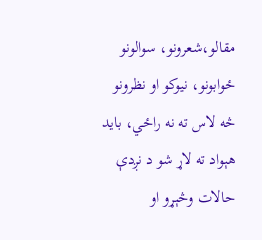مقالو،شعرونو، سوالونو ځوابونو، نيوکو او نظرونو څه لاس ته نه راځي، بايد هېواد ته لاړ شو د نږدې حالات وڅېړو او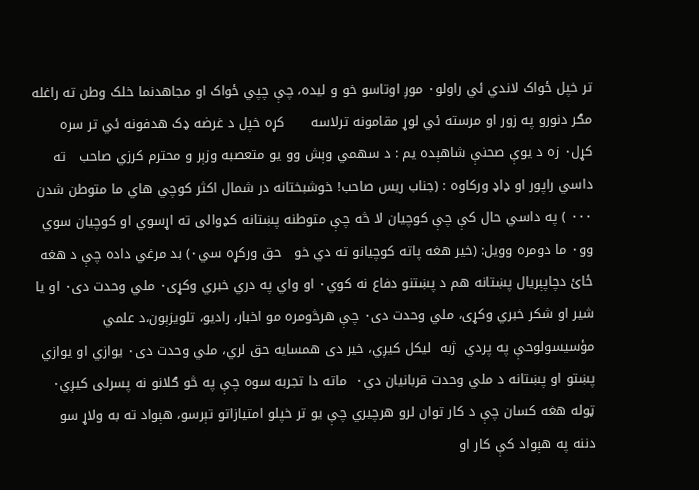تر خپل ځواک لاندي ئي راولو٠ موږ اوتاسو خو و ليده، چې چپي ځواک او مجاهدنما خلک وطن ته راغله مګر دنورو په زور او مرسته ئي لوړ مقامونه ترلاسه      کړه خپل د غرضه ډک هدفونه ئي تر سره کړل٠ زه د يوې صحنې شاهېده يم : د سهمي وېش وو يو متعصبه وزېر و محترم کرزي صاحب   ته داسي راپور او ډاډ ورکاوه : (جناب ريس صاحب! خوشبختانه در شمال اکثر کوچي هاي ما متوطن شدن ٠٠٠ ) په داسي حال کې چې کوچيان لا څه چې متوطنه پښتانه کډوالی ته اړسوي او کوچيان سوي وو٠ ما دومره وويل: (خير هغه پاته کوچيانو ته دي خو   حق ورکړه سي٠) بد مرغي داده چې د هغه ځائ دچاپېريال پښتانه هم د پښتنو دفاع نه کوي٠ او واي په دري خبري وکړی٠ ملي وحدت دی٠ او يا شير او شکر خبري وکړی، ملي وحدت دی٠ چې هرڅومره مو اخبار، راديو، تلويزېون،د علمي مؤسيسولوحې په پردي  ژبه  ليکل کيږي، خير دی همسايه حق لري، ملي وحدت دی٠ يوازي او يوازي پښتو او پښتانه د ملي وحدت قربانيان دي٠  ماته دا تجربه سوه چې په څو ګلانو نه پسرلی کيږي٠ ټوله هغه کسان چې د کار توان لرو هرچيري چې يو تر خپلو امتيازاتو تېرسو، هېواد ته به ولاړ سو دننه په هېواد کې کار او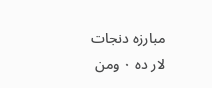مبارزه دنجات لار ده ٠ ومن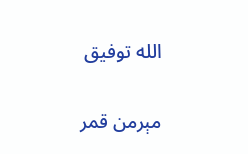الله توفيق

مېرمن قمر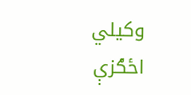وکيلي اځګزې